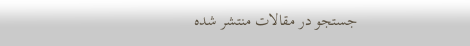جستجو در مقالات منتشر شده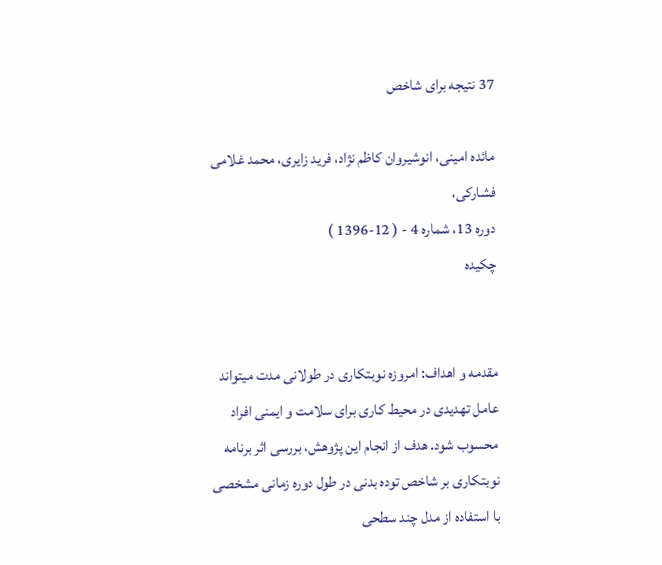37 نتیجه برای شاخص

مائده امینی، انوشیروان کاظم نژاد، فرید زایری، محمد غلامی فشارکی،
دوره 13، شماره 4 - ( 12-1396 )
چکیده


مقدمه و اهداف: امروزه نوبتکاری در طولانی مدت میتواند عامل تهدیدی در محیط کاری برای سلامت و ایمنی افراد محسوب شود. هدف از انجام این پژوهش، بررسی اثر برنامه نوبتکاری بر شاخص توده بدنی در طول دوره زمانی مشخصی با استفاده از مدل چند سطحی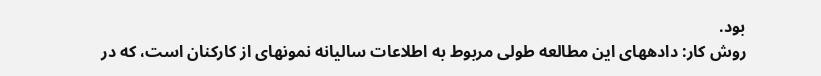بود.
روش کار: دادههای این مطالعه طولی مربوط به اطلاعات سالیانه نمونهای از کارکنان است، که در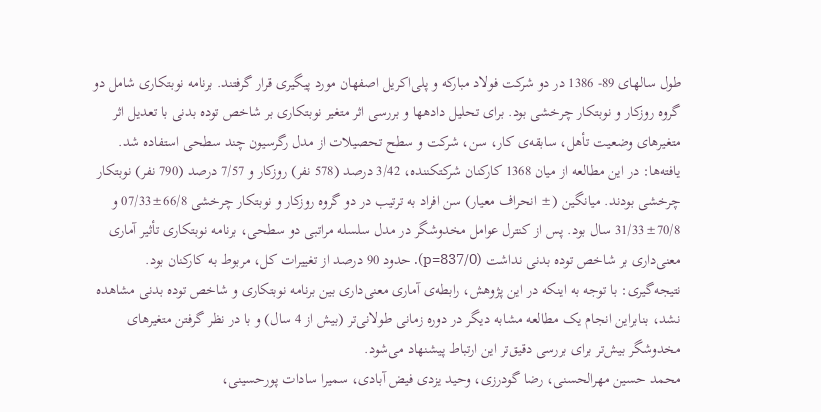طول سالهای 89- 1386 در دو شرکت فولاد مبارکه و پلی‌اکریل اصفهان مورد پیگیری قرار گرفتند. برنامه نوبتکاری شامل دو گروه روزکار و نوبتکار چرخشی بود. برای تحلیل دادهها و بررسی اثر متغیر نوبتکاری بر شاخص توده بدنی با تعدیل اثر متغیرهای وضعیت تأهل، سابقه‌ی کار، سن، شرکت و سطح تحصیلات از مدل رگرسیون چند سطحی استفاده شد.
یافته‌ها: در این مطالعه از میان 1368 کارکنان شرکتکننده، 3/42 درصد (578 نفر) روزکار و 7/57 درصد (790 نفر) نوبتکار چرخشی بودند. میانگین (± انحراف معیار) سن افراد به ترتیب در دو گروه روزکار و نوبتکار چرخشی 66/8±07/33 و 70/8±31/33 سال بود. پس از کنترل عوامل مخدوشگر در مدل سلسله مراتبی دو سطحی، برنامه نوبتکاری تأثیر آماری معنی‌داری بر شاخص توده بدنی نداشت (837/0=p). حدود 90 درصد از تغییرات کل، مربوط به کارکنان بود.
نتیجه‌گیری: با توجه به اینکه در این پژوهش، رابطه‌ی آماری معنی‌داری بین برنامه نوبتکاری و شاخص توده بدنی مشاهده نشد، بنابراین انجام یک مطالعه مشابه دیگر در دوره زمانی طولانی‌تر (بیش از 4 سال) و با در نظر گرفتن متغیرهای مخدوشگر بیش‌تر برای بررسی دقیق‌تر این ارتباط پیشنهاد می‌شود.
محمد حسین مهرالحسنی، رضا گودرزی، وحید یزدی فیض آبادی، سمیرا سادات پورحسینی،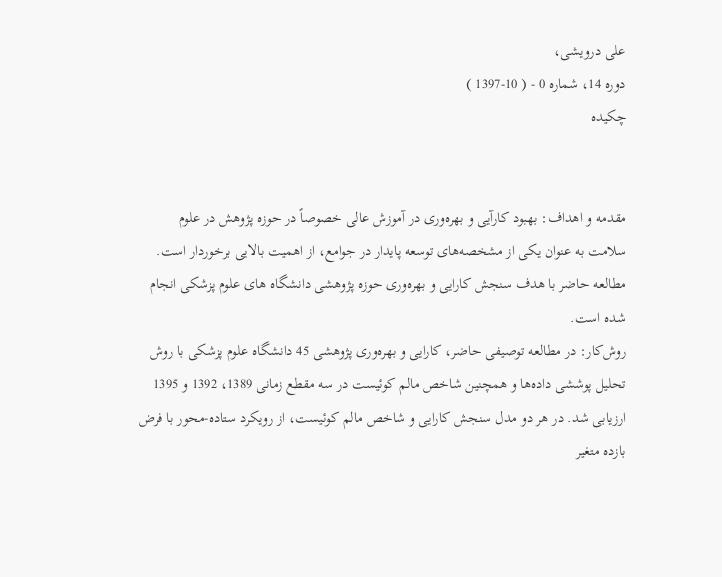علی درویشی،
دوره 14، شماره 0 - ( 10-1397 )
چکیده


مقدمه و اهداف: بهبود کارآیی و بهره‌وری در آموزش عالی خصوصاً در حوزه پژوهش در علوم سلامت به عنوان یکی از مشخصه‌های توسعه پایدار در جوامع، از اهمیت بالایی برخوردار است. مطالعه حاضر با هدف سنجش کارایی و بهره‌‌وری حوزه پژوهشی دانشگاه های علوم پزشکی انجام شده است.
روش‌کار: در مطالعه توصیفی حاضر، کارایی و بهره‌وری پژوهشی 45 دانشگاه علوم پزشکی با روش تحلیل پوششی داده‌ها و همچنین شاخص مالم کوئیست در سه مقطع زمانی 1389، 1392 و 1395 ارزیابی شد. در هر دو مدل سنجش کارایی و شاخص مالم کوئیست، از رویکرد ستاده-محور با فرض بازده متغیر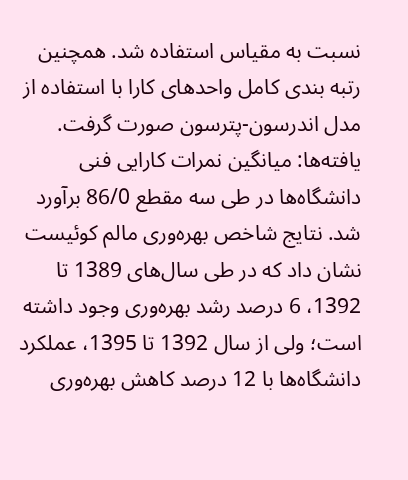نسبت به مقیاس استفاده شد. همچنین رتبه بندی کامل واحدهای کارا با استفاده از مدل اندرسون-پترسون صورت گرفت.
یافته‌ها: میانگین نمرات کارایی فنی دانشگاه‌ها در طی سه مقطع 86/0 برآورد شد. نتایج شاخص بهره‌وری مالم کوئیست نشان داد که در طی سال‌های 1389 تا 1392، 6 درصد رشد بهره‌وری وجود داشته است؛ ولی از سال 1392 تا 1395، عملکرد دانشگاه‌ها با 12 درصد کاهش بهره‌وری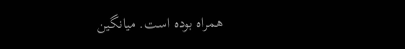همراه بوده است. میانگین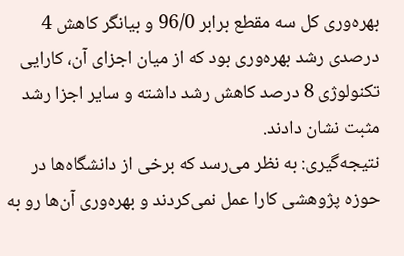بهره‌وری کل سه مقطع برابر 96/0 و بیانگر کاهش 4 درصدی رشد بهره‌وری بود که از میان اجزای آن، کارایی تکنولوژی 8 درصد کاهش رشد داشته و سایر اجزا رشد مثبت نشان دادند.
نتیجه‌گیری: به نظر می‌رسد که برخی از دانشگاه‌ها در حوزه پژوهشی کارا عمل نمی‌کردند و بهره‌وری آن‌ها رو به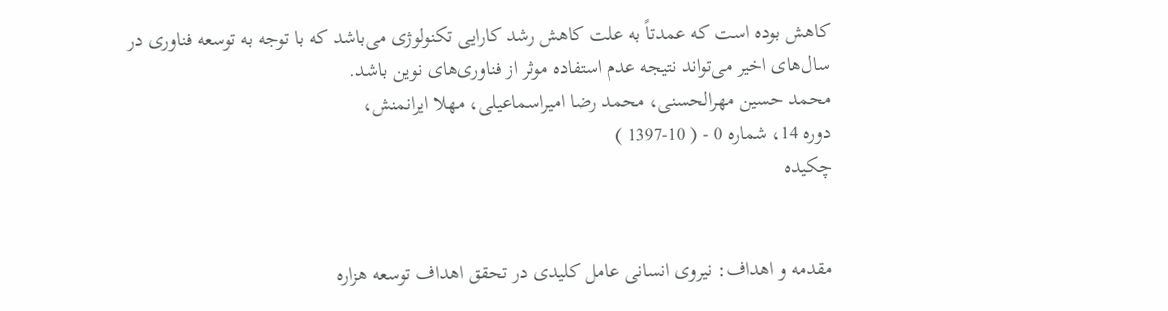کاهش بوده است که عمدتاً به علت کاهش رشد کارایی تکنولوژی می‌باشد که با توجه به توسعه فناوری در سال‌های اخیر می‌تواند نتیجه عدم استفاده موثر از فناوری‌های نوین باشد.
محمد حسین مهرالحسنی، محمد رضا امیراسماعیلی، مهلا ایرانمنش،
دوره 14، شماره 0 - ( 10-1397 )
چکیده


مقدمه و اهداف: نیروی انسانی عامل کلیدی در تحقق اهداف توسعه هزاره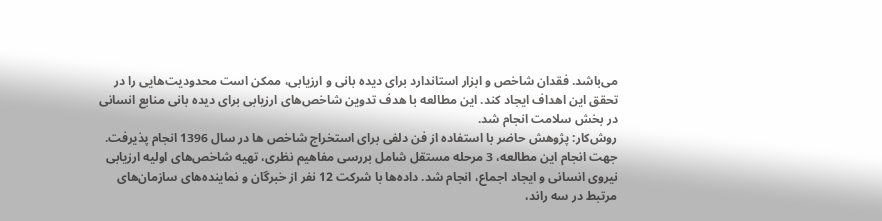می‌باشد. فقدان شاخص و ابزار استاندارد برای دیده بانی و ارزیابی، ممکن است محدودیت‌هایی را در تحقق این اهداف ایجاد کند. این مطالعه با هدف تدوین شاخص‌های ارزیابی برای دیده بانی منابع انسانی در بخش سلامت انجام شد.
روش‌کار: پژوهش حاضر با استفاده از فن دلفی برای استخراج شاخص ها در سال 1396 انجام پذیرفت. جهت انجام این مطالعه، 3 مرحله مستقل شامل بررسی مفاهیم نظری، تهیه شاخص‌های اولیه ارزیابی نیروی انسانی و ایجاد اجماع، انجام شد. داده‌ها با شرکت 12 نفر از خبرگان و نماینده‌های سازمان‌های مرتبط در سه راند،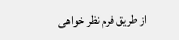از طریق فرم نظر خواهی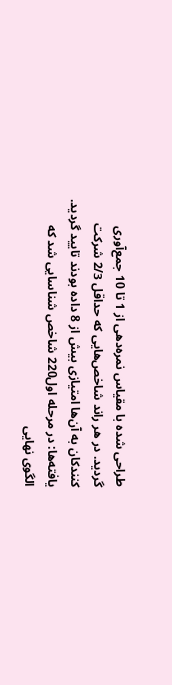طراحی شده با مقیاس نمره‌دهی از 1 تا 10 جمع‌آوری گردید. در هر راند شاخص‌هایی که حداقل 2/3 شرکت کنندکان به آن‌ها امتیازی بیش از 8 داده بودند تایید گردید.
یافته‌ها: در مرحله اول220 شاخص شناسایی شد که الگوی نهایی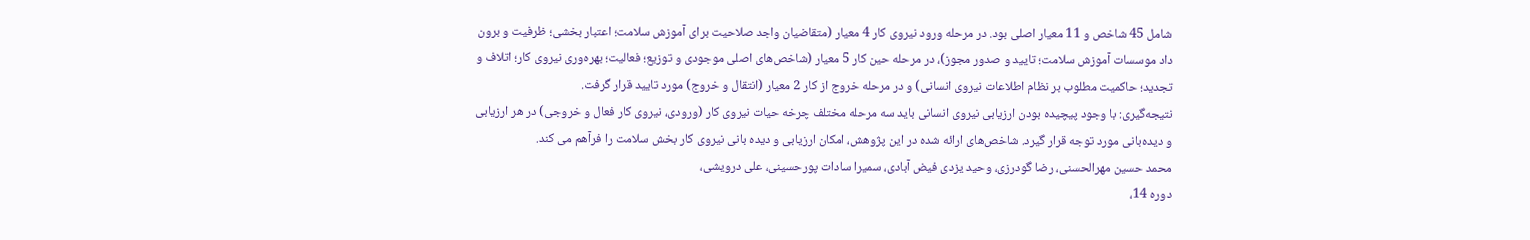شامل 45 شاخص و 11 معیار اصلی بود. در مرحله ورود نیروی کار 4 معیار (متقاضیان واجد صلاحیت برای آموزش سلامت؛ اعتبار بخشی؛ ظرفیت و برون داد موسسات آموزش سلامت؛ تایید و صدور مجوز)، در مرحله حین کار 5 معیار (شاخص‌های اصلی موجودی و توزیع؛ فعالیت؛ بهره‌وری نیروی کار؛ اتلاف و تجدید؛ حاکمیت مطلوب بر نظام اطلاعات نیروی انسانی) و در مرحله خروج از کار 2 معیار (انتقال و خروج) مورد تایید قرار گرفت.
نتیجه‌گیری: با وجود پیچیده بودن ارزیابی نیروی انسانی باید سه مرحله مختلف چرخه حیات نیروی کار (ورودی، نیروی کار فعال و خروجی) در هر ارزیابی و دیده‌بانی مورد توجه قرار گیرد. شاخص‌های ارائه شده در این پژوهش، امکان ارزیابی و دیده بانی نیروی کار بخش سلامت را فرآهم می کند.
محمد حسین مهرالحسنی، رضا گودرزی، وحید یزدی فیض آبادی، سمیرا سادات پورحسینی، علی درویشی،
دوره 14،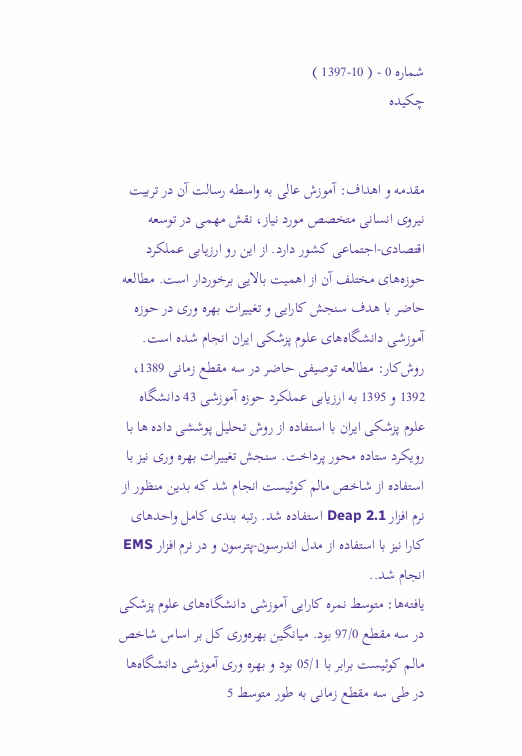شماره 0 - ( 10-1397 )
چکیده


مقدمه و اهداف: آموزش عالی به واسطه رسالت آن در تربیت نیروی انسانی متخصص مورد نیاز، نقش مهمی در توسعه اقتصادی-اجتماعی کشور دارد. از این رو ارزیابی عملکرد حوزه‌های مختلف آن از اهمیت بالایی برخوردار است. مطالعه حاضر با هدف سنجش کارایی و تغییرات بهره وری در حوزه آموزشی دانشگاه‌های علوم پزشکی ایران انجام شده است.
روش‌کار: مطالعه توصیفی حاضر در سه مقطع زمانی 1389، 1392 و 1395 به ارزیابی عملکرد حوزه آموزشی 43 دانشگاه علوم پزشکی ایران با استفاده از روش تحلیل پوششی داده ها با رویکرد ستاده محور پرداخت. سنجش تغییرات بهره وری نیز با استفاده از شاخص مالم کوئیست انجام شد که بدین منظور از نرم افزار Deap 2.1 استفاده شد. رتبه بندی کامل واحدهای کارا نیز با استفاده از مدل اندرسون-پترسون و در نرم افزار EMS انجام شد..
یافته‌ها: متوسط نمره کارایی آموزشی دانشگاه‌های علوم پزشکی در سه مقطع 97/0 بود. میانگین بهره‌وری کل بر اساس شاخص مالم کوئیست برابر با 05/1 بود و بهره وری آموزشی دانشگاه‌ها در طی سه مقطع زمانی به طور متوسط 5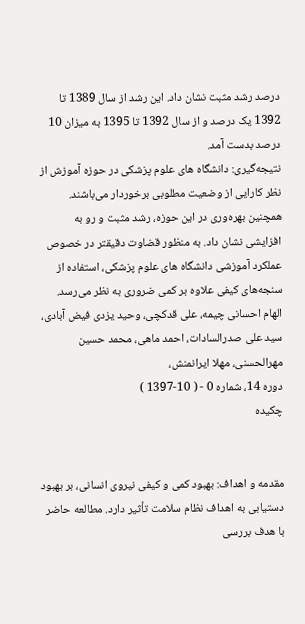درصد رشد مثبت نشان داد. این رشد از سال 1389 تا 1392 یک درصد و از سال 1392 تا 1395 به میزان 10 درصد بدست آمد.
نتیجه‌گیری: دانشگاه های علوم پزشکی در حوزه آموزش از نظر کارایی از وضعیت مطلوبی برخوردار می‌باشند. همچنین بهره‌وری در این حوزه، رشد مثبت و رو به افزایشی نشان داد. به منظور قضاوت دقیقتر در خصوص عملکرد آموزشی دانشگاه های علوم پزشکی، استفاده از سنجه‌های کیفی علاوه بر کمی ضروری به نظر می‌رسد.
الهام احسانی چیمه، علی قدکچی، وحید یزدی فیض آبادی، سید علی صدرالسادات، احمد ماهی، محمد حسین مهرالحسنی، مهلا ایرانمنش،
دوره 14، شماره 0 - ( 10-1397 )
چکیده


مقدمه و اهداف: بهبود کمی و کیفی نیروی انسانی، بر بهبود دستیابی به اهداف نظام سلامت تأثیر دارد. مطالعه حاضر با هدف بررسی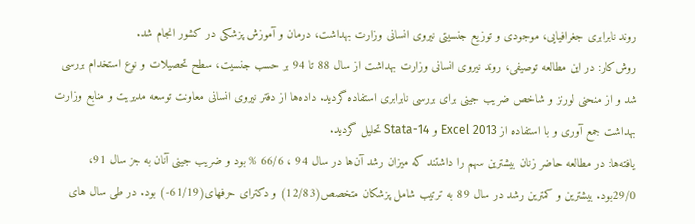روند نابرابری جغرافیایی، موجودی و توزیع جنسیتی نیروی انسانی وزارت بهداشت، درمان و آموزش پزشکی در کشور انجام شد.
روش‌کار: در این مطالعه توصیفی، روند نیروی انسانی وزارت بهداشت از سال 88 تا 94 بر حسب جنسیت، سطح تحصیلات و نوع استخدام بررسی شد و از منحنی لورنز و شاخص ضریب جینی برای بررسی نابرابری استفاده گردید. داده‌ها از دفتر نیروی انسانی معاونت توسعه مدیریت و منابع وزارت بهداشت جمع آوری و با استفاده از Excel 2013 و Stata-14 تحلیل گردید.
یافته‌ها: در مطالعه حاضر زنان بیشترین سهم را داشتند که میزان رشد آن‌ها در سال 94 ، 66/6 % بود و ضریب جینی آنان به جز سال 91، 29/0بود. بیشترین و کمترین رشد در سال 89 به ترتیب شامل پزشکان متخصص(12/83) و دکترای حرفهای(61/19-) بود. در طی سال های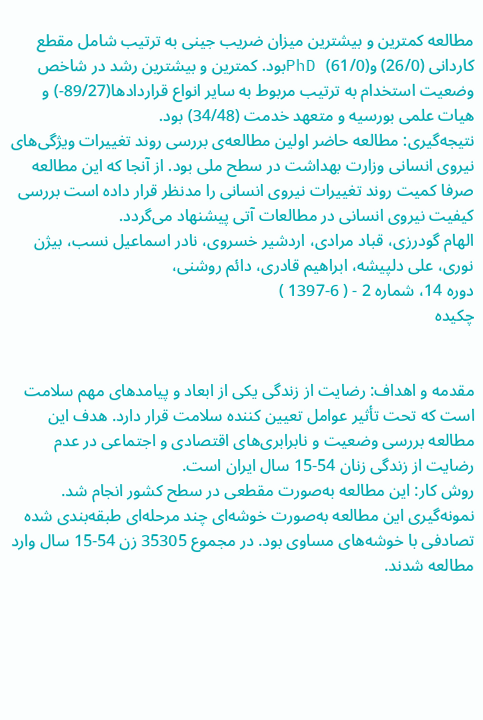مطالعه کمترین و بیشترین میزان ضریب جینی به ترتیب شامل مقطع کاردانی (26/0) وPhD (61/0)بود. کمترین و بیشترین رشد در شاخص وضعیت استخدام به ترتیب مربوط به سایر انواع قراردادها(89/27-) و هیات علمی بورسیه و متعهد خدمت (34/48) بود.
نتیجه‌گیری: مطالعه حاضر اولین مطالعه‌ی بررسی روند تغییرات ویژگی‌های نیروی انسانی وزارت بهداشت در سطح ملی بود. از آنجا که این مطالعه صرفا کمیت روند تغییرات نیروی انسانی را مدنظر قرار داده است بررسی کیفیت نیروی انسانی در مطالعات آتی پیشنهاد می‌گردد.
الهام گودرزی، قباد مرادی، اردشیر خسروی، نادر اسماعیل نسب، بیژن نوری، علی دلپیشه، ابراهیم قادری، دائم روشنی،
دوره 14، شماره 2 - ( 6-1397 )
چکیده


مقدمه و اهداف: رضایت از زندگی یکی از ابعاد و پیامدهای مهم سلامت است که تحت تأثیر عوامل تعیین کننده سلامت قرار دارد. هدف این مطالعه بررسی وضعیت و نابرابری‌های اقتصادی و اجتماعی در عدم رضایت از زندگی زنان 54-15 سال ایران است.
روش کار: این مطالعه به‌صورت مقطعی در سطح کشور انجام شد. نمونه‌گیری این مطالعه به‌صورت خوشه‌ای چند مرحله‌ای طبقه‌بندی شده تصادفی با خوشه‌های مساوی بود. در مجموع 35305 زن 54-15 سال وارد مطالعه شدند.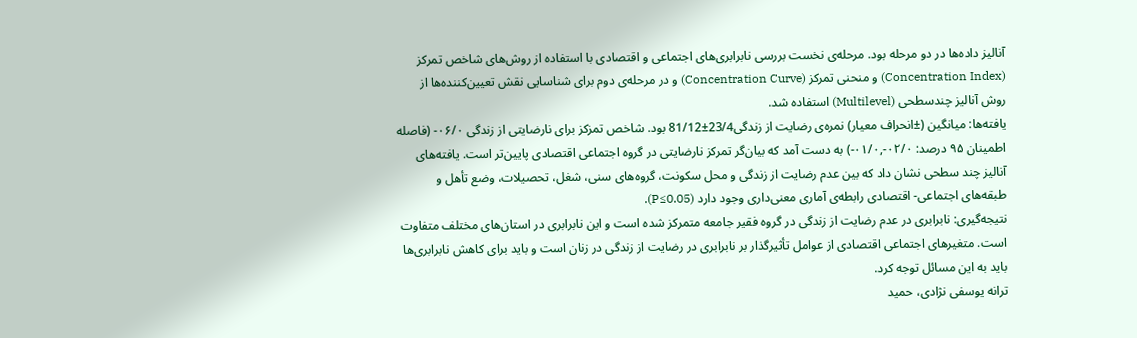آنالیز داده‌ها در دو مرحله بود. مرحله‌ی نخست بررسی نابرابری‌های اجتماعی و اقتصادی با استفاده از روش‌های شاخص تمرکز (Concentration Index) و منحنی تمرکز (Concentration Curve) و در مرحله‌ی دوم برای شناسایی نقش تعیین‌کننده‌ها از روش آنالیز چندسطحی (Multilevel) استفاده شد.
یافته‌ها: میانگین (±انحراف معیار) نمره‌ی رضایت از زندگی23/4±81/12 بود. شاخص تمزکز برای نارضایتی از زندگی ۰۶/۰- (فاصله اطمینان ۹۵ درصد: ۰۲/۰-,۰۱/۰-) به دست آمد که بیان‌گر تمرکز نارضایتی در گروه اجتماعی اقتصادی پایین‌تر است. یافته‌های آنالیز چند سطحی نشان داد که بین عدم رضایت از زندگی و محل سکونت، گروه‌های سنی، شغل، تحصیلات، وضع تأهل و طبقه‌های اجتماعی- اقتصادی رابطه‌ی آماری معنی‌داری وجود دارد (P≤0.05).
نتیجه‌گیری: نابرابری در عدم رضایت از زندگی در گروه فقیر جامعه متمرکز شده است و این نابرابری در استان‌های مختلف متفاوت است. متغیرهای اجتماعی اقتصادی از عوامل تأثیرگذار بر نابرابری در رضایت از زندگی در زنان است و باید برای کاهش نابرابری‌ها باید به این مسائل توجه کرد.
ترانه یوسفی نژادی، حمید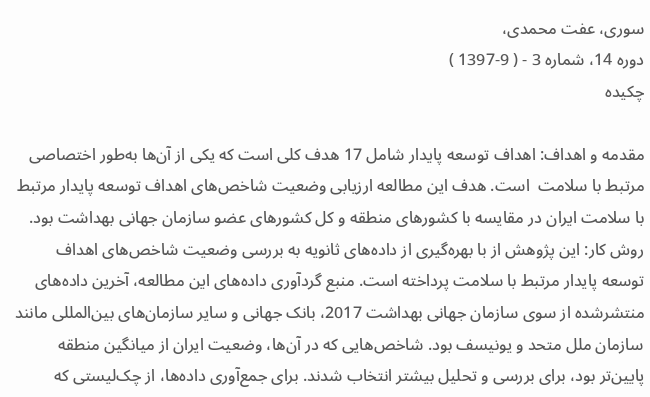سوری، عفت محمدی،
دوره 14، شماره 3 - ( 9-1397 )
چکیده

مقدمه و اهداف: اهداف توسعه پایدار شامل 17 هدف کلی است که یکی از آن‌ها به‌طور اختصاصی مرتبط با سلامت  است. هدف این مطالعه ارزیابی وضعیت شاخص‌های اهداف توسعه پایدار مرتبط با سلامت ایران در مقایسه با کشورهای منطقه و کل کشورهای عضو سازمان جهانی بهداشت بود.
روش کار: این پژوهش از با بهره‌گیری از داده‌های ثانویه به بررسی وضعیت شاخص‌های اهداف توسعه پایدار مرتبط با سلامت پرداخته است. منبع گردآوری داده‌های این مطالعه، آخرین داده‌های منتشرشده از سوی سازمان جهانی بهداشت 2017، بانک جهانی و سایر سازمان‌های بین‌المللی مانند سازمان ملل متحد و یونیسف بود. شاخص‌هایی که در آن‌ها، وضعیت ایران از میانگین منطقه پایین‌تر بود، برای بررسی و تحلیل بیشتر انتخاب شدند. برای جمع‌آوری داده‌ها، از چک‌لیستی که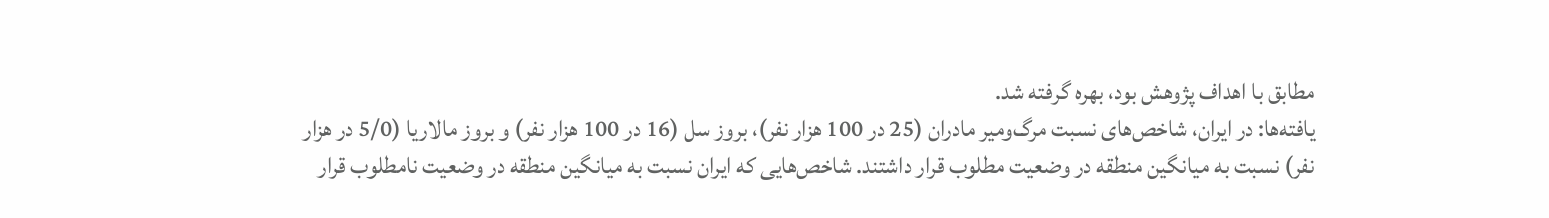مطابق با اهداف پژوهش بود، بهره گرفته شد.
یافته‌ها: در ایران، شاخص‌های نسبت مرگ‌ومیر مادران (25 در 100 هزار نفر)، بروز سل (16 در 100 هزار نفر) و بروز مالاریا (5/0 در هزار نفر) نسبت به میانگین منطقه در وضعیت مطلوب قرار داشتند. شاخص‌هایی که ایران نسبت به میانگین منطقه در وضعیت نامطلوب قرار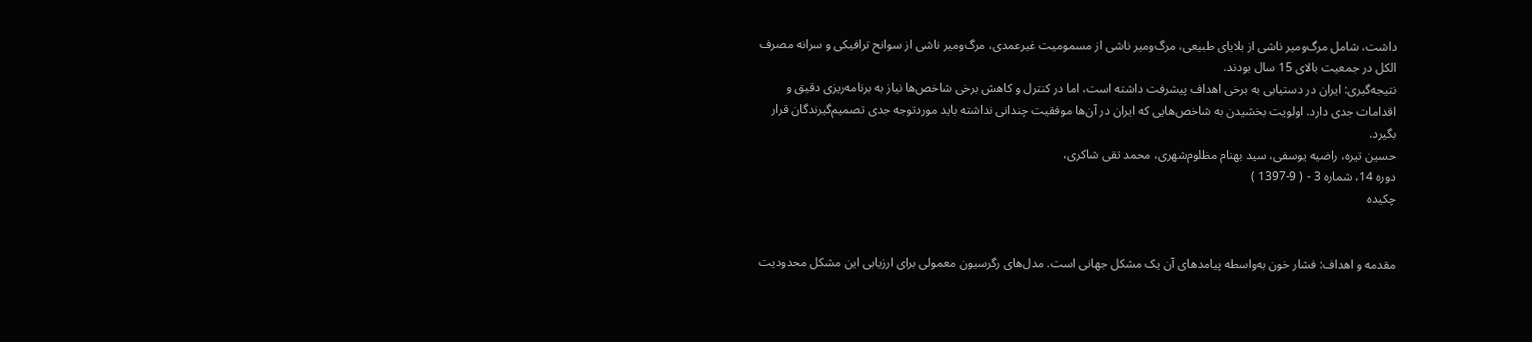داشت، شامل مرگ‌ومیر ناشی از بلایای طبیعی، مرگ‌ومیر ناشی از مسمومیت غیرعمدی، مرگ‌ومیر ناشی از سوانح ترافیکی و سرانه مصرف الکل در جمعیت بالای 15 سال بودند.
نتیجه‌گیری: ایران در دستیابی به برخی اهداف پیشرفت داشته است، اما در کنترل و کاهش برخی شاخص‌ها نیاز به برنامه‌ریزی دقیق و اقدامات جدی دارد. اولویت بخشیدن به شاخص‌هایی که ایران در آن‌ها موفقیت چندانی نداشته باید موردتوجه جدی تصمیم‌گیرندگان قرار بگیرد.
حسین تیره، راضیه یوسفی، سید بهنام مظلوم‌شهری، محمد تقی شاکری،
دوره 14، شماره 3 - ( 9-1397 )
چکیده


مقدمه و اهداف: فشار خون به‌واسطه پیامدهای آن یک مشکل جهانی است. مدل‌های رگرسیون معمولی برای ارزیابی این مشکل محدودیت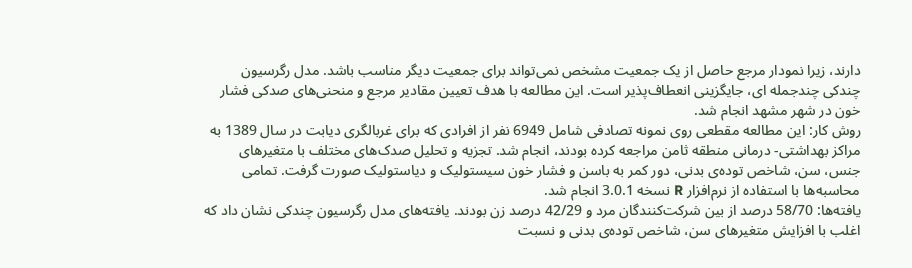دارند، زیرا نمودار مرجع حاصل از یک جمعیت مشخص نمی‌تواند برای جمعیت دیگر مناسب باشد. مدل رگرسیون چندکی چندجمله ای، جایگزینی انعطاف‌پذیر است. این مطالعه با هدف تعیین مقادیر مرجع و منحنی‌های صدکی فشار خون در شهر مشهد انجام شد.
روش کار: این مطالعه مقطعی روی نمونه تصادفی شامل 6949 نفر از افرادی که برای غربالگری دیابت در سال 1389 به مراکز بهداشتی- درمانی منطقه ثامن مراجعه کرده بودند، انجام شد. تجزیه و تحلیل صدک‌های مختلف با متغیرهای جنس، سن، شاخص توده‌ی بدنی، دور کمر به باسن و فشار خون سیستولیک و دیاستولیک صورت گرفت. تمامی محاسبه‌ها با استفاده از نرم‌افزار R نسخه 3.0.1 انجام‌ شد.
یافته‌ها: 58/70 درصد از بین شرکت‌کنندگان مرد و 42/29 درصد زن بودند. یافته‌های مدل رگرسیون چندکی نشان داد که اغلب با افزایش متغیرهای سن، شاخص توده‌ی بدنی و نسبت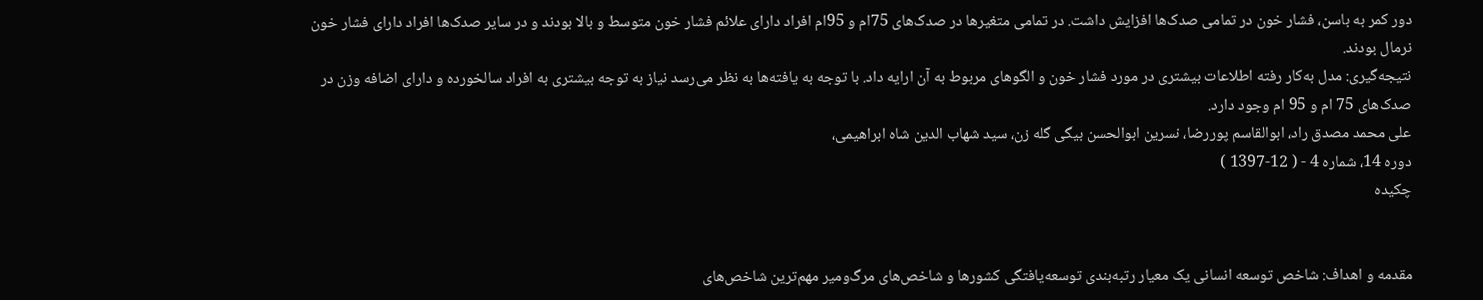دور کمر به باسن، فشار خون در تمامی صدک‌ها افزایش داشت. در تمامی متغیرها در صدک‌های 75ام و 95ام افراد دارای علائم فشار خون متوسط و بالا بودند و در سایر صدک‌ها افراد دارای فشار خون نرمال بودند.
نتیجه‌گیری: مدل به‌کار رفته اطلاعات بیشتری در مورد فشار خون و الگوهای مربوط به آن ارایه داد. با توجه به یافته‌ها به نظر می‌رسد نیاز به توجه بیشتری به افراد سالخورده و دارای اضافه وزن در صدک‌های 75 ام و 95 ام وجود دارد.
علی محمد مصدق راد، ابوالقاسم پوررضا، نسرین ابوالحسن بیگی گله زن، سید شهاب الدین شاه ابراهیمی،
دوره 14، شماره 4 - ( 12-1397 )
چکیده


مقدمه و اهداف: شاخص توسعه انسانی یک معیار رتبه‌بندی توسعه‌یافتگی کشورها و شاخص‌های مرگ‌ومیر مهم‌ترین شاخص‌های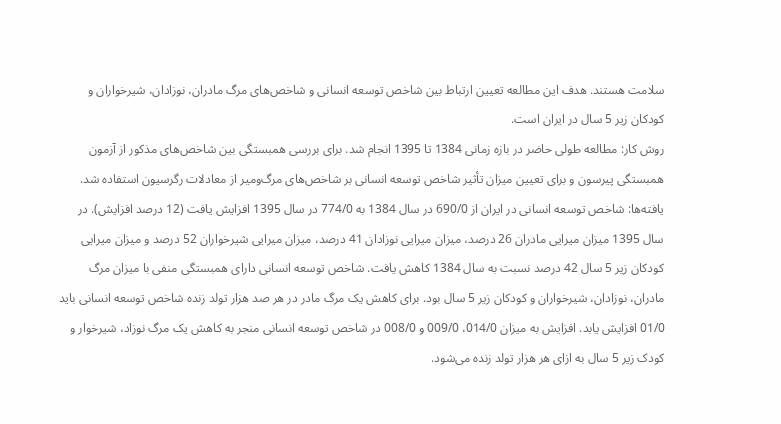سلامت هستند. هدف این مطالعه تعیین ارتباط بین شاخص توسعه انسانی و شاخص‌های مرگ مادران، نوزادان، شیرخواران و کودکان زیر 5 سال در ایران است.
روش کار: مطالعه طولی حاضر در بازه زمانی 1384 تا 1395 انجام شد. برای بررسی همبستگی بین شاخص‌های مذکور از آزمون همبستگی پیرسون و برای تعیین میزان تأثیر شاخص توسعه انسانی بر شاخص‌های مرگ‌ومیر از معادلات رگرسیون استفاده شد.
یافته‌ها: شاخص توسعه انسانی در ایران از 690/0 در سال 1384 به 774/0 در سال 1395 افزایش یافت (12 درصد افزایش). در سال 1395 میزان میرایی مادران 26 درصد، میزان میرایی نوزادان 41 درصد، میزان میرایی شیرخواران 52 درصد و میزان میرایی کودکان زیر 5 سال 42 درصد نسبت به سال 1384 کاهش یافت. شاخص توسعه انسانی دارای همبستگی منفی با میزان مرگ مادران، نوزادان، شیرخواران و کودکان زیر 5 سال بود. برای کاهش یک مرگ مادر در هر صد هزار تولد زنده شاخص توسعه انسانی باید 01/0 افزایش یابد. افزایش به میزان 014/0، 009/0 و 008/0 در شاخص توسعه انسانی منجر به کاهش یک مرگ نوزاد، شیرخوار و کودک زیر 5 سال به ازای هر هزار تولد زنده می‌شود.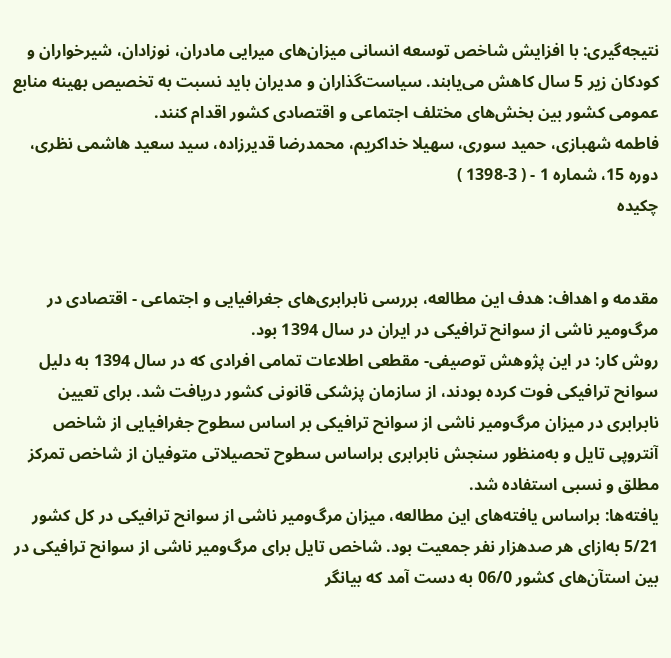نتیجه‌گیری: با افزایش شاخص توسعه انسانی میزان‌های میرایی مادران، نوزادان، شیرخواران و کودکان زیر 5 سال کاهش می‌یابند. سیاست‌گذاران و مدیران باید نسبت به تخصیص بهینه منابع عمومی کشور بین بخش‌های مختلف اجتماعی و اقتصادی کشور اقدام کنند.
فاطمه شهبازی، حمید سوری، سهیلا خداکریم، محمدرضا قدیرزاده، سید سعید هاشمی نظری،
دوره 15، شماره 1 - ( 3-1398 )
چکیده


مقدمه و اهداف: هدف این مطالعه، بررسی نابرابری‌های جغرافیایی و اجتماعی - اقتصادی در مرگ‌و‌میر ناشی از سوانح ترافیکی در ایران در سال 1394 بود.
روش کار: در این پژوهش توصیفی‌- مقطعی اطلاعات تمامی افرادی که در سال 1394 به دلیل سوانح ترافیکی فوت کرده ‌بودند، از سازمان پزشکی قانونی کشور دریافت شد. برای تعیین نابرابری در میزان مرگ‌و‌میر ناشی از سوانح ترافیکی بر اساس سطوح جغرافیایی از شاخص‌ آنتروپی تایل و به‌منظور سنجش نابرابری بر‌اساس سطوح تحصیلاتی متوفیان از شاخص تمرکز مطلق و نسبی استفاده ‌شد.
یافته‌ها: بر‌اساس یافته‌های این مطالعه، میزان مرگ‌ومیر ناشی از سوانح ترافیکی در کل کشور 5/21 به‌ازای هر صدهزار نفر جمعیت بود. شاخص تایل برای مرگ‌ومیر ناشی از سوانح ترافیکی در بین استآن‌های کشور 06/0 به دست آمد که بیانگر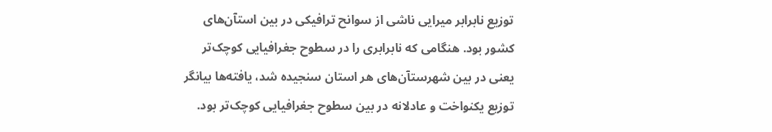توزیع نابرابر میرایی ناشی از سوانح ترافیکی در بین استآن‌های کشور بود. هنگامی که نابرابری را در سطوح جغرافیایی کوچک‌تر یعنی در بین شهرستآن‌های هر استان سنجیده شد، یافته‌ها بیانگر توزیع یکنواخت و عادلانه در بین سطوح جغرافیایی کوچک‌تر بود.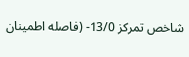شاخص تمرکز 13/0- (فاصله اطمینان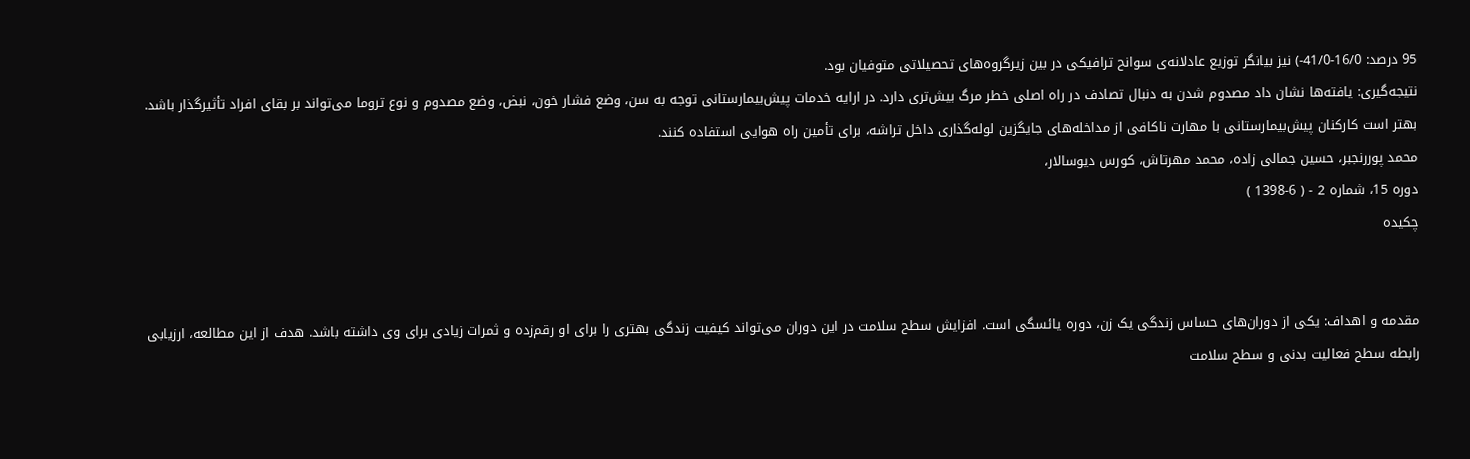95 درصد: 16/0-41/0-) نیز بیانگر توزیع عادلانه‌ی سوانح ترافیکی در بین زیرگروه‌های تحصیلاتی متوفیان بود.
نتیجه‌گیری: یافته‌ها نشان داد مصدوم شدن به دنبال تصادف در راه اصلی خطر مرگ بیش‌تری دارد. در ارایه خدمات پیش‌بیمارستانی توجه به سن، وضع فشار خون، نبض، وضع مصدوم و نوع تروما می‌تواند بر بقای افراد تأثیر‌گذار باشد. بهتر است کارکنان پیش‌بیمارستانی با مهارت ناکافی از مداخله‌های جایگزین لوله‌گذاری داخل تراشه، برای تأمین راه هوایی استفاده کنند.
محمد پوررنجبر، حسین جمالی زاده، محمد مهرتاش، کورس دیوسالار،
دوره 15، شماره 2 - ( 6-1398 )
چکیده


مقدمه و اهداف: یکی از دوران‌های حساس زندگی یک زن، دوره یائسگی است. افزایش سطح سلامت در این دوران می‌تواند کیفیت زندگی بهتری را برای او رقم‌زده و ثمرات زیادی برای وی داشته باشد. هدف از این مطالعه، ارزیابی رابطه سطح فعالیت بدنی و سطح سلامت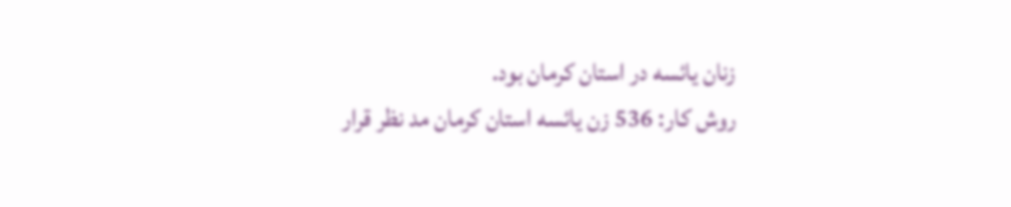زنان یائسه در استان کرمان بود.
روش کار: 536 زن یائسه استان کرمان مد نظر قرار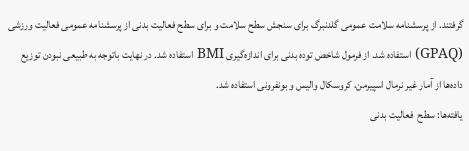گرفتند. از پرسشنامه سلامت عمومی گلدنبرگ برای سنجش سطح سلامت و برای سطح فعالیت بدنی از پرسشنامه عمومی فعالیت ورزشی (GPAQ) استفاده شد. از فرمول شاخص توده بدنی برای اندازه‌گیری BMI استفاده شد. در نهایت باتوجه به طبیعی نبودن توزیع داده‌ها از آمار غیر نرمال اسپیرمن، کروسکال والیس و بونفرونی استفاده شد.
یافته‌ها: سطح  فعالیت بدنی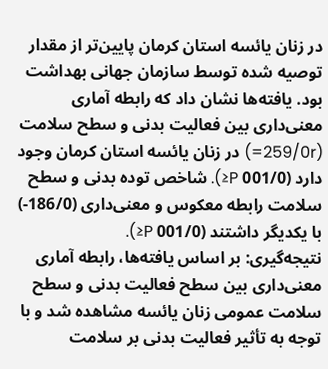در زنان یائسه استان کرمان پایین‌تر از مقدار توصیه شده توسط سازمان جهانی بهداشت بود. یافته‌ها نشان داد که رابطه آماری معنی‌داری بین فعالیت بدنی و سطح سلامت (259/0r=) در زنان یائسه استان کرمان وجود دارد (001/0 P≤). شاخص توده بدنی و سطح سلامت رابطه معکوس و معنی‌داری (186/0-) با یکدیگر داشتند (001/0 P≤).
نتیجه‌گیری: بر اساس یافته‌ها، رابطه آماری معنی‌داری بین سطح فعالیت بدنی و سطح سلامت عمومی زنان یائسه مشاهده شد و با توجه به تأثیر فعالیت بدنی بر سلامت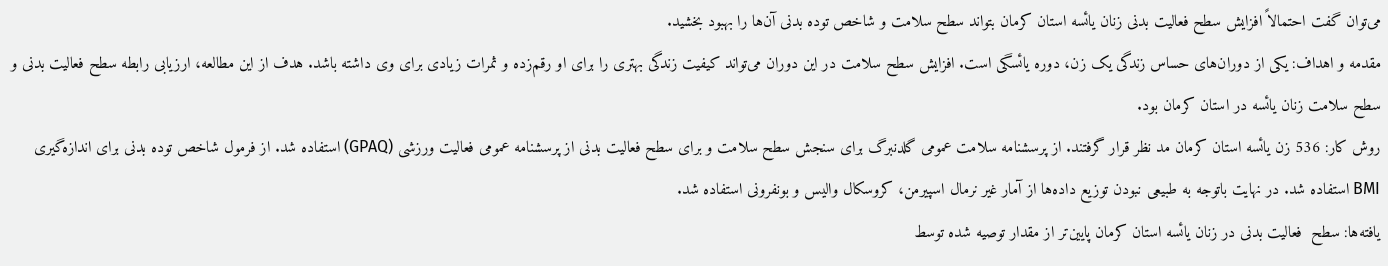می‌توان گفت احتمالاً افزایش سطح فعالیت بدنی زنان یائسه استان کرمان بتواند سطح سلامت و شاخص توده بدنی آن‌ها را بهبود بخشید.
مقدمه و اهداف: یکی از دوران‌های حساس زندگی یک زن، دوره یائسگی است. افزایش سطح سلامت در این دوران می‌تواند کیفیت زندگی بهتری را برای او رقم‌زده و ثمرات زیادی برای وی داشته باشد. هدف از این مطالعه، ارزیابی رابطه سطح فعالیت بدنی و سطح سلامت زنان یائسه در استان کرمان بود.
روش کار: 536 زن یائسه استان کرمان مد نظر قرار گرفتند. از پرسشنامه سلامت عمومی گلدنبرگ برای سنجش سطح سلامت و برای سطح فعالیت بدنی از پرسشنامه عمومی فعالیت ورزشی (GPAQ) استفاده شد. از فرمول شاخص توده بدنی برای اندازه‌گیری BMI استفاده شد. در نهایت باتوجه به طبیعی نبودن توزیع داده‌ها از آمار غیر نرمال اسپیرمن، کروسکال والیس و بونفرونی استفاده شد.
یافته‌ها: سطح  فعالیت بدنی در زنان یائسه استان کرمان پایین‌تر از مقدار توصیه شده توسط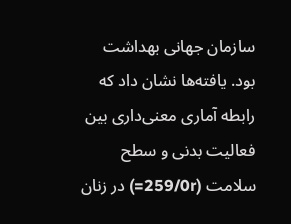سازمان جهانی بهداشت بود. یافته‌ها نشان داد که رابطه آماری معنی‌داری بین فعالیت بدنی و سطح سلامت (259/0r=) در زنان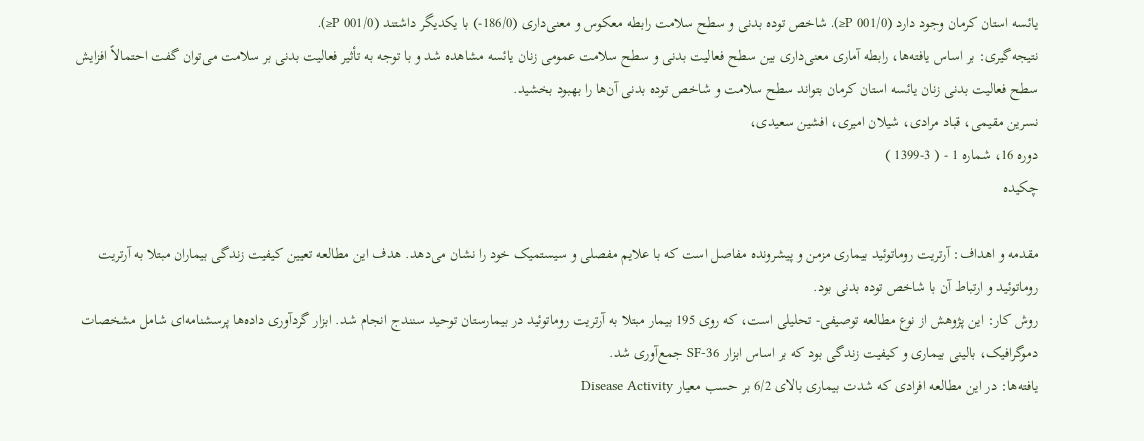یائسه استان کرمان وجود دارد (001/0 P≤). شاخص توده بدنی و سطح سلامت رابطه معکوس و معنی‌داری (186/0-) با یکدیگر داشتند (001/0 P≤).
نتیجه‌گیری: بر اساس یافته‌ها، رابطه آماری معنی‌داری بین سطح فعالیت بدنی و سطح سلامت عمومی زنان یائسه مشاهده شد و با توجه به تأثیر فعالیت بدنی بر سلامت می‌توان گفت احتمالاً افزایش سطح فعالیت بدنی زنان یائسه استان کرمان بتواند سطح سلامت و شاخص توده بدنی آن‌ها را بهبود بخشید.
نسرین مقیمی، قباد مرادی، شیلان امیری، افشین سعیدی،
دوره 16، شماره 1 - ( 3-1399 )
چکیده

مقدمه و اهداف: آرتریت روماتوئید بیماری مزمن و پیشرونده مفاصل است که با علایم مفصلی و سیستمیک خود را نشان می‌دهد. هدف این مطالعه تعیین کیفیت زندگی بیماران مبتلا به آرتریت روماتوئید و ارتباط آن با شاخص توده بدنی بود.
روش کار: این پژوهش از نوع مطالعه توصیفی- تحلیلی است، که روی 195 بیمار مبتلا به آرتریت روماتوئید در بیمارستان توحید سنندج انجام شد. ابزار گردآوری داده‌ها پرسشنامه‌ای شامل مشخصات دموگرافیک، بالینی بیماری و کیفیت زندگی بود که بر اساس ابزار SF-36 جمع‌آوری شد.
یافته‌ها: در این مطالعه افرادی که شدت بیماری بالای 6/2 بر حسب معیار Disease Activity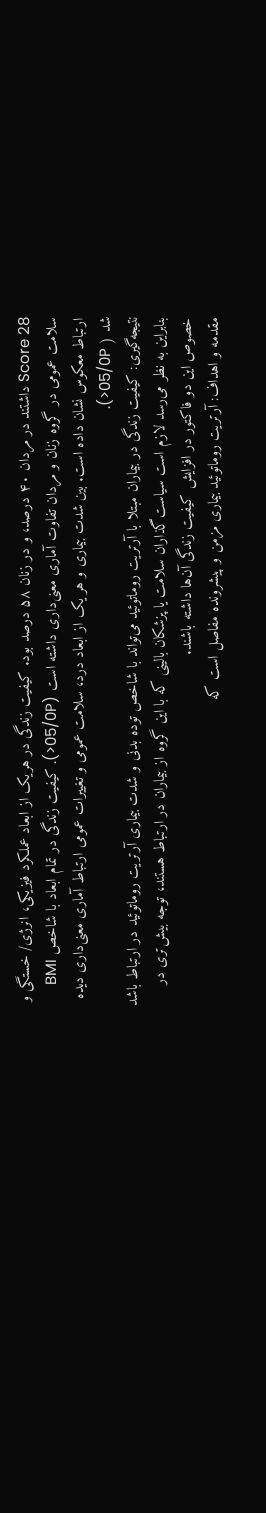Score 28 داشتند در مردان ۴۰ درصد، و در زنان ۵۸ درصد بود. کیفیت زندگی در هریک از ابعاد عملکرد فیزیکی، انرژی/ خستگی و سلامت عمومی در گروه زنان و مردان تفاوت آماری معنی‌داری داشته است (05/0P<). کیفیت زندگی در تمام ابعاد با شاخص BMI ارتباط معکوس نشان داده است. بین شدت بیماری و هر یک از ابعاد درد، سلامت عمومی و تغییرات عمومی ارتباط آماری معنی‌داری دیده شد ( 05/0P<).
نتیجه‌گیری: کیفیت زندگی در بیماران مبتلا با آرتریت روماتوئید می‌تواند با شاخص توده بدنی و شدت بیماری آرتریت روماتوئید در ارتباط باشد بنابراین به نظر می‌رسد لازم است سیاست‌گذاران سلامت یا پزشکان بالینی که با این گروه از بیماران در ارتباط هستند، توجه بیش‌تری در خصوص این دو فاکتور در افزایش کیفیت زندگی آن‌ها داشته باشند.
مقدمه و اهداف: آرتریت روماتوئید بیماری مزمن و پیشرونده مفاصل است که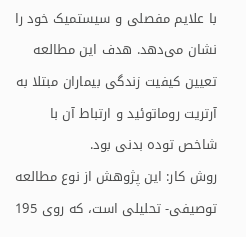با علایم مفصلی و سیستمیک خود را نشان می‌دهد. هدف این مطالعه تعیین کیفیت زندگی بیماران مبتلا به آرتریت روماتوئید و ارتباط آن با شاخص توده بدنی بود.
روش کار: این پژوهش از نوع مطالعه توصیفی- تحلیلی است، که روی 195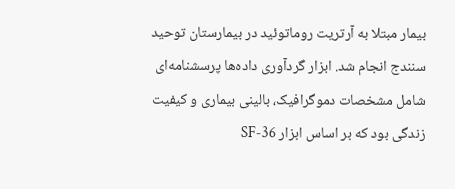بیمار مبتلا به آرتریت روماتوئید در بیمارستان توحید سنندج انجام شد. ابزار گردآوری داده‌ها پرسشنامه‌ای شامل مشخصات دموگرافیک، بالینی بیماری و کیفیت زندگی بود که بر اساس ابزار SF-36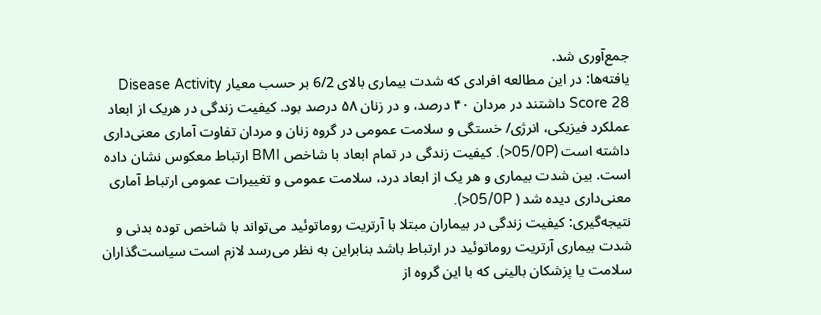جمع‌آوری شد.
یافته‌ها: در این مطالعه افرادی که شدت بیماری بالای 6/2 بر حسب معیار Disease Activity Score 28 داشتند در مردان ۴۰ درصد، و در زنان ۵۸ درصد بود. کیفیت زندگی در هریک از ابعاد عملکرد فیزیکی، انرژی/ خستگی و سلامت عمومی در گروه زنان و مردان تفاوت آماری معنی‌داری داشته است (05/0P<). کیفیت زندگی در تمام ابعاد با شاخص BMI ارتباط معکوس نشان داده است. بین شدت بیماری و هر یک از ابعاد درد، سلامت عمومی و تغییرات عمومی ارتباط آماری معنی‌داری دیده شد ( 05/0P<).
نتیجه‌گیری: کیفیت زندگی در بیماران مبتلا با آرتریت روماتوئید می‌تواند با شاخص توده بدنی و شدت بیماری آرتریت روماتوئید در ارتباط باشد بنابراین به نظر می‌رسد لازم است سیاست‌گذاران سلامت یا پزشکان بالینی که با این گروه از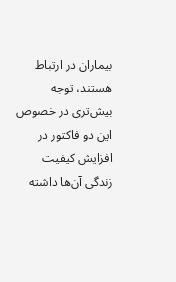بیماران در ارتباط هستند، توجه بیش‌تری در خصوص این دو فاکتور در افزایش کیفیت زندگی آن‌ها داشته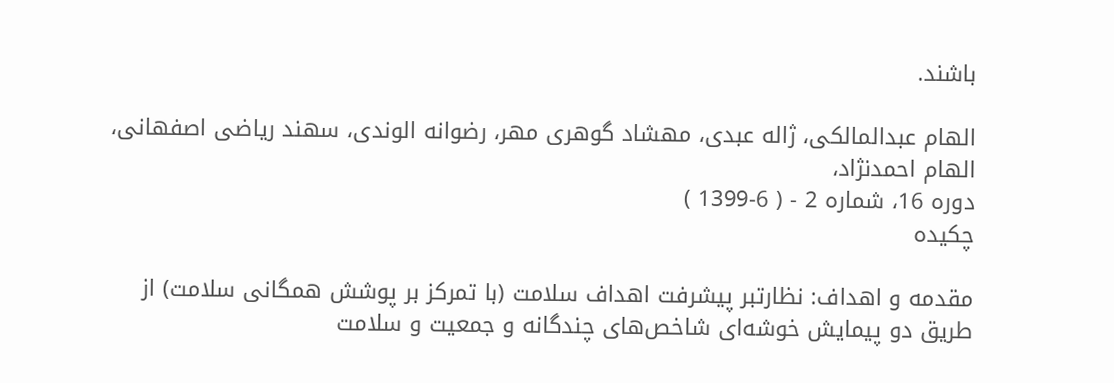باشند.

الهام عبدالمالکی، ژاله عبدی، مهشاد گوهری مهر، رضوانه الوندی، سهند ریاضی اصفهانی، الهام احمدنژاد،
دوره 16، شماره 2 - ( 6-1399 )
چکیده

مقدمه و اهداف: نظارتبر پیشرفت اهداف سلامت (با تمرکز بر پوشش همگانی سلامت) از طریق دو پیمایش‌ خوشه‌ای شاخص‌های چندگانه و جمعیت و سلامت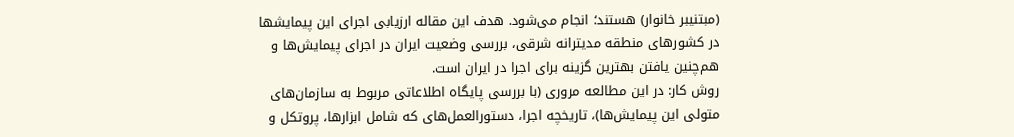(مبتنیبر خانوار) هستند؛ انجام می‌شود. هدف این مقاله ارزیابی اجرای این پیمایشها در کشورهای منطقه مدیترانه شرقی، بررسی وضعیت ایران در اجرای پیمایش‌ها و هم‌چنین یافتن بهترین گزینه برای اجرا در ایران است.
روش کار: در این مطالعه مروری (با بررسی پایگاه اطلاعاتی مربوط به سازمان‌های متولی این پیمایش‌ها)، تاریخچه اجرا، دستورالعمل‌های که شامل ابزارها، پروتکل و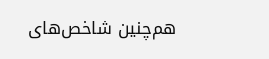هم‌چنین شاخص‌های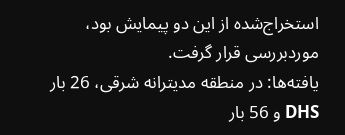استخراج‌شده از این دو پیمایش بود، موردبررسی قرار گرفت.
یافته‌ها: در منطقه مدیترانه شرقی، 26 بار DHS و 56 بار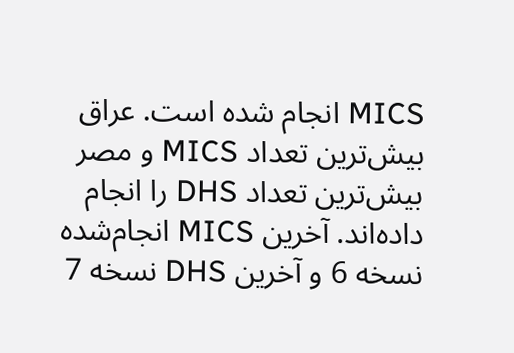MICS انجام شده است. عراق بیش‌ترین تعداد MICS و مصر بیش‌ترین تعداد DHS را انجام داده‌اند. آخرین MICS انجام‌شده نسخه 6 و آخرین DHS نسخه 7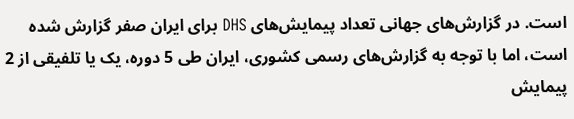است. در گزارش‌های جهانی تعداد پیمایش‌های DHS برای ایران صفر گزارش شده است، اما با توجه به گزارش‌های رسمی کشوری، ایران طی 5 دوره، یک یا تلفیقی از 2 پیمایش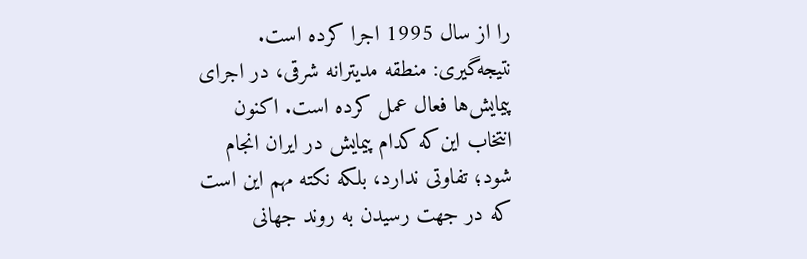را از سال 1995 اجرا کرده است.
نتیجه‌گیری: منطقه مدیترانه شرقی، در اجرای پیمایش‌ها فعال عمل کرده است. اکنون انتخاب این‌که کدام پیمایش در ایران انجام شود؛ تفاوتی ندارد، بلکه نکته مهم این است که در جهت رسیدن به روند جهانی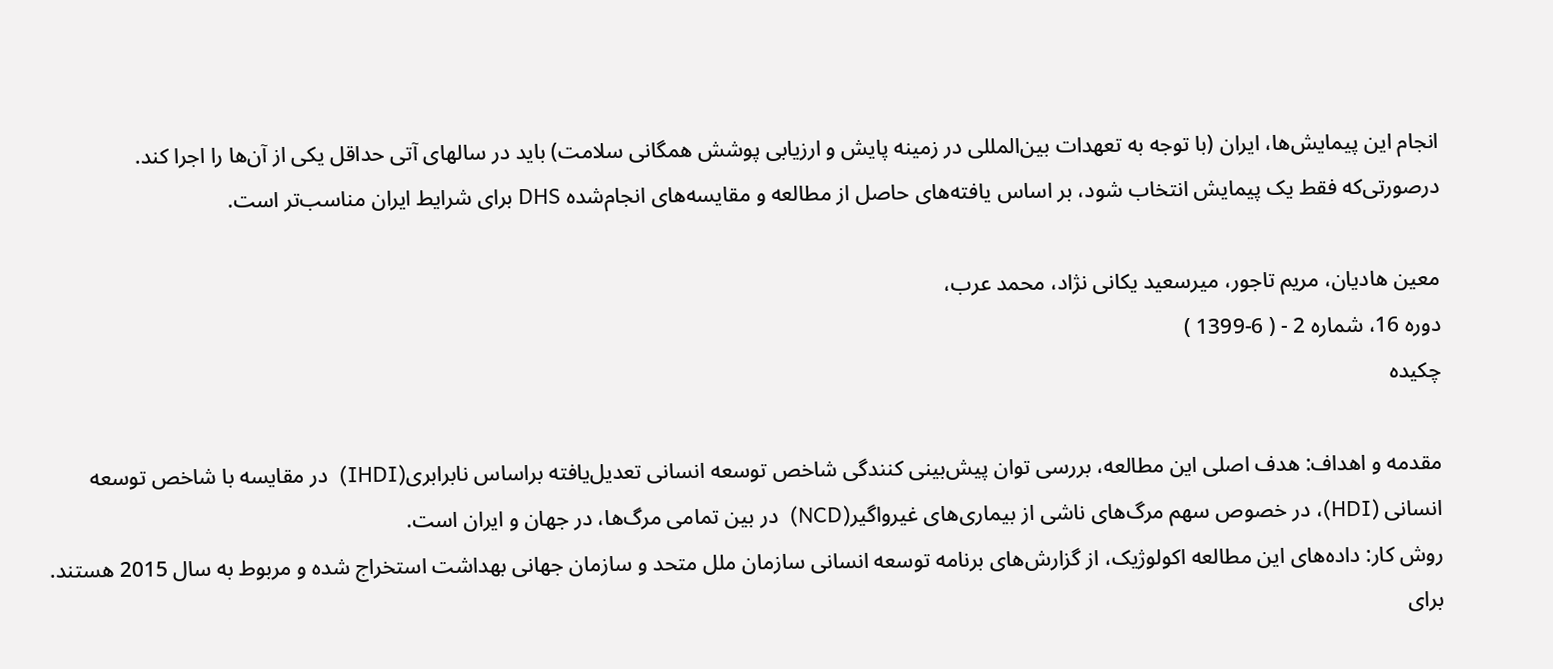انجام این پیمایش‌ها، ایران (با توجه به تعهدات بین‌المللی در زمینه پایش و ارزیابی پوشش همگانی سلامت) باید در سالهای آتی حداقل یکی از آن‌ها را اجرا کند. درصورتی‌که فقط یک پیمایش انتخاب شود، بر اساس یافته‌های حاصل از مطالعه و مقایسه‌های انجام‌شده DHS برای شرایط ایران مناسب‌تر است.

معین هادیان، مریم تاجور، میرسعید یکانی نژاد، محمد عرب،
دوره 16، شماره 2 - ( 6-1399 )
چکیده

مقدمه و اهداف: هدف اصلی این مطالعه، بررسی توان پیش‌‌بینی کنندگی شاخص توسعه انسانی تعدیل‌یافته براساس نابرابری(IHDI)  در مقایسه با شاخص توسعه انسانی (HDI)، در خصوص سهم مرگ‌های ناشی از بیماری‌های غیرواگیر(NCD)  در بین تمامی مرگ‌ها، در جهان و ایران است.
روش کار: داده‌های این مطالعه اکولوژیک، از گزارش‌های برنامه توسعه انسانی سازمان ملل متحد و سازمان جهانی بهداشت استخراج شده و مربوط به سال 2015 هستند. برای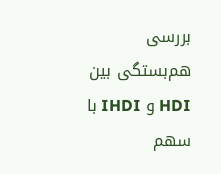بررسی هم‌بستگی بین HDI و IHDI با سهم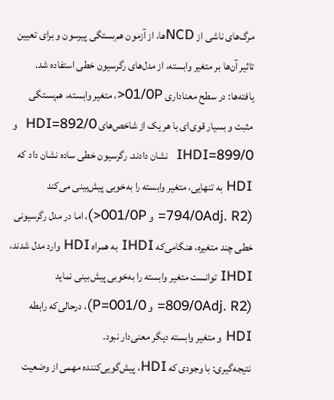مرگ‌های ناشی از NCDها، از آزمون هم‌بستگی پیرسون و برای تعیین تاثیر آن‌ها بر متغیر وابسته، از مدل‌های رگرسیون خطی استفاده شد.
یافته‌ها: در سطح معناداری 01/0P<، متغیر وابسته، هم‌بستگی مثبت و بسیار قوی‌ای با هر یک از شاخص‌‌های 892/0=HDI  و 899/0=IHDI  نشان دادند. رگرسیون خطی ساده نشان داد که HDI به تنهایی، متغیر وابسته را به‌خوبی پیش‌بینی می‌کند (794/0Adj. R2= و 001/0P<)، اما در مدل رگرسیونی خطی چند متغیره، هنگامی‌که IHDI به همراه HDI وارد مدل شدند، IHDI توانست متغیر وابسته را به‌خوبی پیش‌بینی نماید (809/0Adj. R2= و 001/0=P)، درحالی‌که رابطه HDI و متغیر وابسته دیگر معنی‌دار نبود.
نتیجه‌گیری: با وجودی که HDI، پیش‌گویی‌کننده مهمی از وضعیت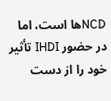NCDها است، اما در حضور IHDI تأثیر خود را از دست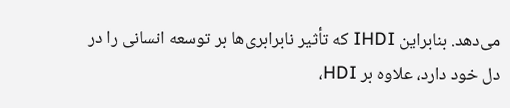می‌دهد. بنابراین IHDI که تأثیر نابرابری‌ها بر توسعه انسانی را در دل خود دارد، علاوه بر HDI،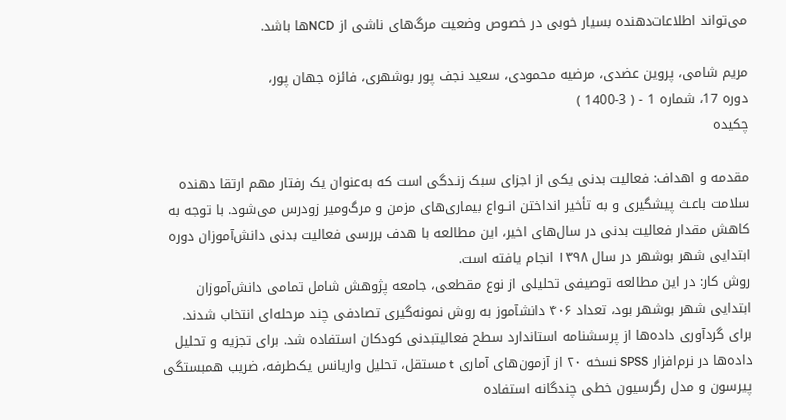می‌تواند اطلاعات‌دهنده بسیار خوبی در خصوص وضعیت مرگ‌های ناشی از NCDها باشد.

مریم شامی، پروین عضدی، مرضیه محمودی، سعید نجف پور بوشهری، فائزه جهان پور،
دوره 17، شماره 1 - ( 3-1400 )
چکیده

مقدمه و اهداف: فعالیت بدنی یکی از اجزای سبک زنـدگی است که به‌عنوان یک رفتار مهم ارتقا دهنده سلامت باعـث پیشگیری و به تأخیر انداختن انــواع بیماری‌های مزمن و مرگ‌ومیر زودرس می‌شود. با توجه به کاهش مقدار فعالیت بدنی در سال‌های اخیر، این مطالعه با هدف بررسی فعالیت بدنی دانش‌آموزان دوره ابتدایی شهر بوشهر در سال ۱۳۹۸ انجام یافته است.
روش کار: در این مطالعه توصیفی تحلیلی از نوع مقطعی، جامعه پژوهش شامل تمامی دانش‌آموزان ابتدایی شهر بوشهر بود، تعداد ۴۰۶ دانشآموز به روش نمونه‌گیری تصادفی چند مرحله‌ای انتخاب شدند. برای گردآوری داده‌ها از پرسشنامه استاندارد سطح فعالیتبدنی کودکان استفاده شد. برای تجزیه و تحلیل داده‌ها در نرم‌افزار SPSS نسخه ۲۰ از آزمون‌های آماری t مستقل، تحلیل واریانس یک‌طرفه، ضریب همبستگی پیرسون و مدل رگرسیون خطی چندگانه استفاده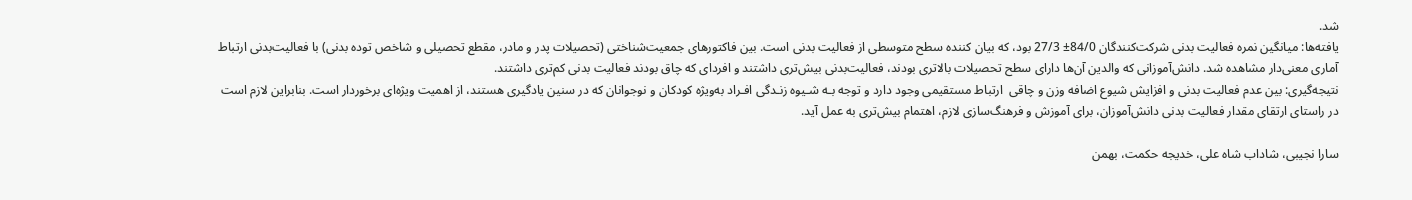شد.
یافته‌ها: میانگین نمره فعالیت بدنی شرکت‌کنندگان 84/0± 27/3 بود، که بیان کننده سطح متوسطی از فعالیت بدنی است. بین فاکتورهای جمعیت‌شناختی (تحصیلات پدر و مادر، مقطع تحصیلی و شاخص توده بدنی) با فعالیت‌بدنی ارتباط آماری معنی‌دار مشاهده شد. دانش‌آموزانی که والدین آن‌ها دارای سطح تحصیلات بالاتری بودند، فعالیت‌بدنی بیش‌تری داشتند و افردای که چاق بودند فعالیت بدنی کم‌تری داشتند.
نتیجه‌گیری: بین عدم فعالیت بدنی و افزایش شیوع اضافه وزن و چاقی  ارتباط مستقیمی وجود دارد و توجه بـه شـیوه زنـدگی افـراد به‌ویژه کودکان و نوجوانان که در سنین یادگیری هستند، از اهمیت ویژه‌ای برخوردار است. بنابراین لازم است در راستای ارتقای مقدار فعالیت ‌بدنی دانش‌آموزان، برای آموزش و فرهنگ‌سازی لازم، اهتمام بیش‌تری به عمل آید.

سارا نجیبی، شاداب شاه علی، خدیجه حکمت، بهمن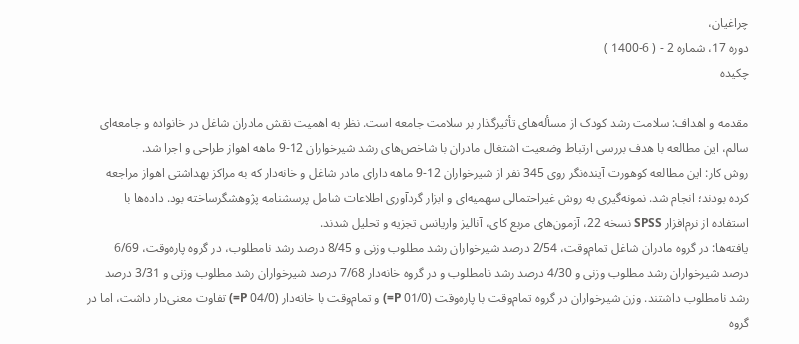چراغیان،
دوره 17، شماره 2 - ( 6-1400 )
چکیده

مقدمه و اهداف: سلامت رشد کودک از مسأله‌های تأثیرگذار بر سلامت جامعه است. نظر به اهمیت نقش مادران شاغل در خانواده و جامعه‌ای سالم، این مطالعه با هدف بررسی ارتباط وضعیت اشتغال مادران با شاخص‌های رشد شیرخواران 12-9 ماهه اهواز طراحی و اجرا شد.
روش کار: این مطالعه کوهورت آینده‌نگر روی 345 نفر از شیرخواران 12-9 ماهه دارای مادر شاغل و خانه‌دار که به مراکز بهداشتی اهواز مراجعه کرده بودند؛ انجام شد. نمونه‌گیری به روش غیراحتمالی سهمیه‌ای و ابزار گردآوری اطلاعات شامل پرسشنامه پژوهشگرساخته بود. داده‌ها با استفاده از نرم‌افزار SPSS نسخه 22، آزمون‌های مربع کای، آنالیز واریانس تجزیه و تحلیل شدند.
یافته‌ها: در گروه مادران شاغل تمام‌وقت، 2/54 درصد شیرخواران رشد مطلوب وزنی و 8/45 درصد رشد نامطلوب، در گروه پاره‌وقت، 6/69 درصد شیرخواران رشد مطلوب وزنی و 4/30 درصد رشد نامطلوب و در گروه خانه‌دار 7/68 درصد شیرخواران رشد مطلوب وزنی و 3/31 درصد رشد نامطلوب داشتند. وزن شیرخواران در گروه تمام‌وقت با پاره‌وقت (01/0 P=) و تمام‌وقت با خانه‌دار (04/0 P=) تفاوت معنی‌دار داشت، اما در گروه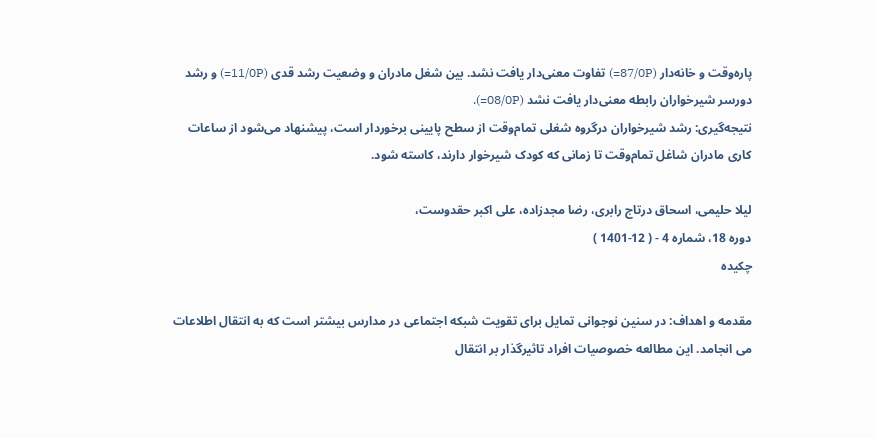پاره‌وقت و خانه‌دار (87/0P=) تفاوت معنی‌دار یافت نشد. بین شغل مادران و وضعیت رشد قدی (11/0P=) و رشد دورسر شیرخواران رابطه معنی‌دار یافت نشد (08/0P=).
نتیجه‌گیری: رشد شیرخواران درگروه شغلی تمام‌وقت از سطح پایینی برخوردار است، پیشنهاد می‌شود از ساعات کاری مادران شاغل تمام‌وقت تا زمانی که کودک شیرخوار دارند، کاسته شود.

لیلا حلیمی، اسحاق درتاج رابری، رضا مجدزاده، علی اکبر حقدوست،
دوره 18، شماره 4 - ( 12-1401 )
چکیده

مقدمه و اهداف: در سنین نوجوانی تمایل برای تقویت شبکه اجتماعی در مدارس بیشتر است که به انتقال اطلاعات می انجامد. این مطالعه خصوصیات افراد تاثیرگذار بر انتقال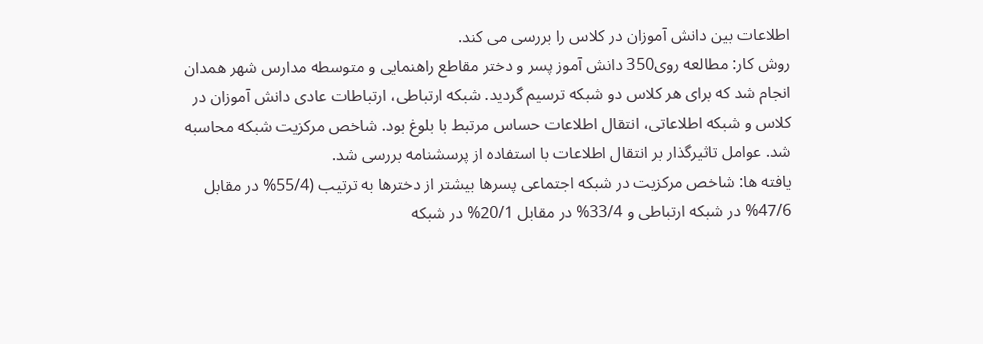اطلاعات بین دانش آموزان در کلاس را بررسی می کند.
روش کار: مطالعه روی350 دانش آموز پسر و دختر مقاطع راهنمایی و متوسطه مدارس شهر همدان انجام شد که برای هر کلاس دو شبکه ترسیم گردید. شبکه ارتباطی، ارتباطات عادی دانش آموزان در کلاس و شبکه اطلاعاتی، انتقال اطلاعات حساس مرتبط با بلوغ بود. شاخص مرکزیت شبکه محاسبه شد. عوامل تاثیرگذار بر انتقال اطلاعات با استفاده از پرسشنامه بررسی شد.
یافته ها: شاخص مرکزیت در شبکه اجتماعی پسرها بیشتر از دخترها به ترتیب (55/4% در مقابل 47/6% در شبکه ارتباطی و 33/4% در مقابل 20/1% در شبکه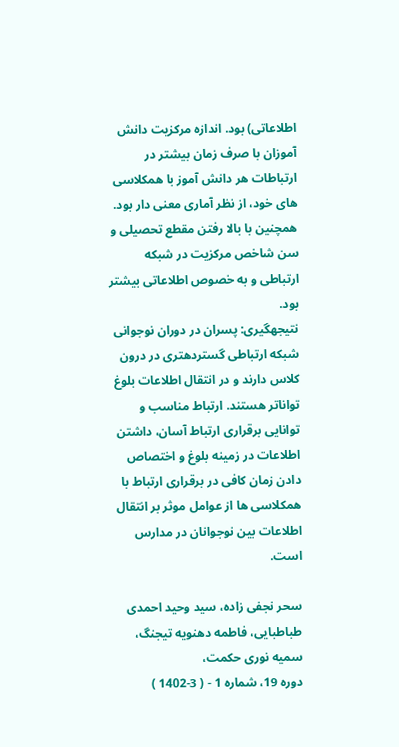اطلاعاتی) بود. اندازه مرکزیت دانش آموزان با صرف زمان بیشتر در ارتباطات هر دانش آموز با همکلاسی های خود، از نظر آماری معنی دار بود.  همچنین با بالا رفتن مقطع تحصیلی و سن شاخص مرکزیت در شبکه ارتباطی و به خصوص اطلاعاتی بیشتر بود.
نتیجهگیری: پسران در دوران نوجوانی شبکه ارتباطی گستردهتری در درون کلاس دارند و در انتقال اطلاعات بلوغ تواناتر هستند. ارتباط مناسب و توانایی برقراری ارتباط آسان، داشتن اطلاعات در زمینه بلوغ و اختصاص دادن زمان کافی در برقراری ارتباط با همکلاسی ها از عوامل موثر بر انتقال اطلاعات بین نوجوانان در مدارس است.

سحر نجفی زاده، سید وحید احمدی طباطبایی، فاطمه دهنویه تیجنگ، سمیه نوری حکمت،
دوره 19، شماره 1 - ( 3-1402 )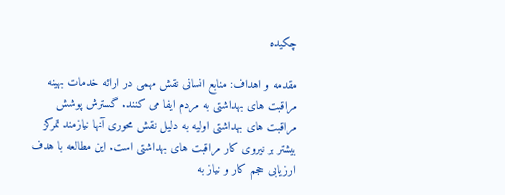چکیده

مقدمه و اهداف: منابع انسانی نقش مهمی در ارائه خدمات بهینه مراقبت های بهداشتی به مردم ایفا می کنند. گسترش پوشش مراقبت های بهداشتی اولیه به دلیل نقش محوری آنها نیازمند تمرکز بیشتر بر نیروی کار مراقبت های بهداشتی است. این مطالعه با هدف ارزیابی حجم کار و نیاز به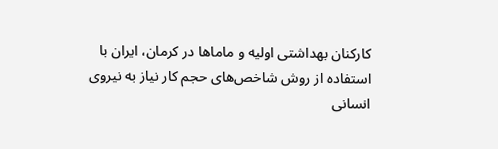کارکنان بهداشتی اولیه و ماماها در کرمان، ایران با استفاده از روش شاخص‌های حجم کار نیاز به نیروی انسانی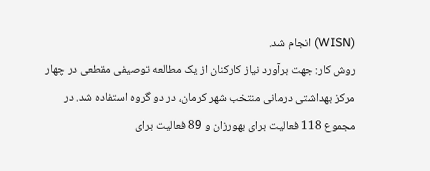(WISN) انجام شد.
روش کار: جهت برآورد نیاز کارکنان از یک مطالعه توصیفی مقطعی در چهار مرکز بهداشتی درمانی منتخب شهر کرمان، در دو گروه استفاده شد. در مجموع 118 فعالیت برای بهورزان و 89 فعالیت برای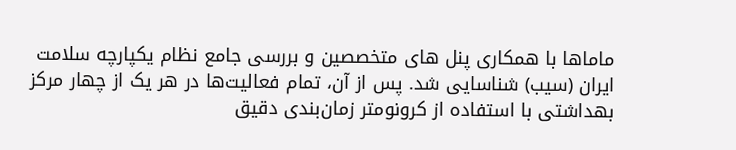ماماها با همکاری پنل های متخصصین و بررسی جامع نظام یکپارچه سلامت ایران (سیب) شناسایی شد. پس از آن، تمام فعالیت‌ها در هر یک از چهار مرکز بهداشتی با استفاده از کرونومتر زمان‌بندی دقیق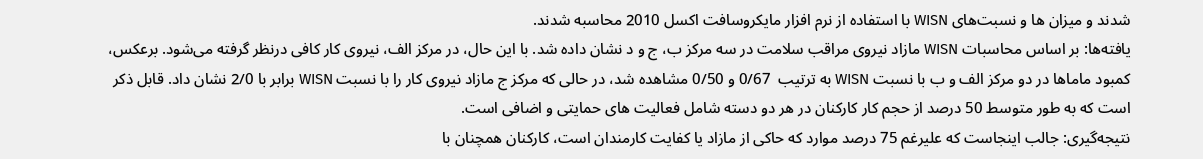شدند و میزان ها و نسبت‌های WISN با استفاده از نرم افزار مایکروسافت اکسل 2010 محاسبه شدند.
یافته‌ها: بر اساس محاسبات WISN مازاد نیروی مراقب سلامت در سه مرکز ب، ج و د نشان داده شد. با این حال، در مرکز الف، نیروی کار کافی درنظر گرفته می‌شود. برعکس، کمبود ماماها در دو مرکز الف و ب با نسبت WISN به ترتیب  0/67 و 0/50 مشاهده شد، در حالی که مرکز ج مازاد نیروی کار را با نسبت WISN برابر با 2/0 نشان داد. قابل ذکر است که به طور متوسط 50 درصد از حجم کار کارکنان در هر دو دسته شامل فعالیت های حمایتی و اضافی است.
نتیجه‌گیری: جالب اینجاست که علیرغم 75 درصد موارد که حاکی از مازاد یا کفایت کارمندان است، کارکنان همچنان با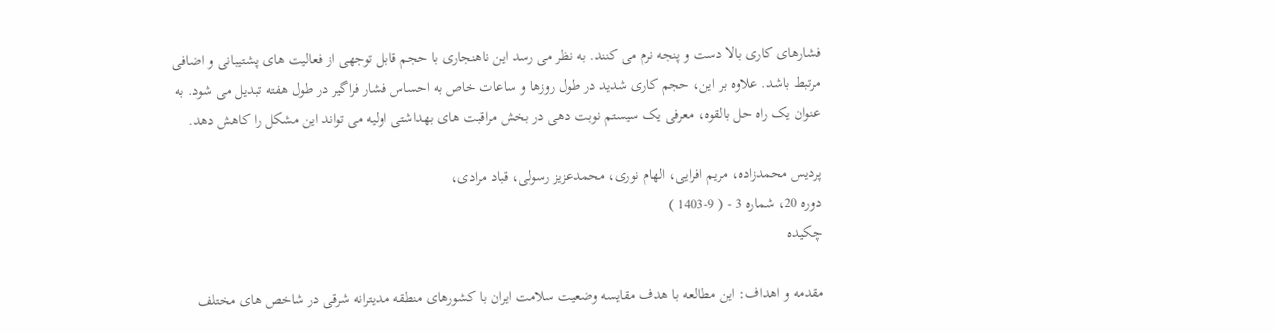فشارهای کاری بالا دست و پنجه نرم می کنند. به نظر می رسد این ناهنجاری با حجم قابل توجهی از فعالیت های پشتیبانی و اضافی مرتبط باشد. علاوه بر این، حجم کاری شدید در طول روزها و ساعات خاص به احساس فشار فراگیر در طول هفته تبدیل می شود. به عنوان یک راه حل بالقوه، معرفی یک سیستم نوبت دهی در بخش مراقبت های بهداشتی اولیه می تواند این مشکل را کاهش دهد.

پردیس محمدزاده، مریم افرایی، الهام نوری، محمدعزیز رسولی، قباد مرادی،
دوره 20، شماره 3 - ( 9-1403 )
چکیده

مقدمه و اهداف: این مطالعه با هدف مقایسه وضعیت سلامت ایران با کشورهای منطقه مدیترانه شرقی در شاخص های مختلف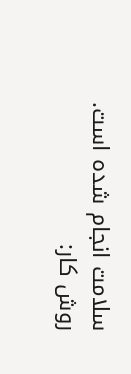سلامت انجام شده است.
روش کار: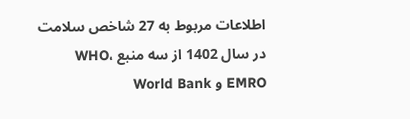اطلاعات مربوط به 27 شاخص سلامت در سال 1402 از سه منبع WHO، EMRO و World Bank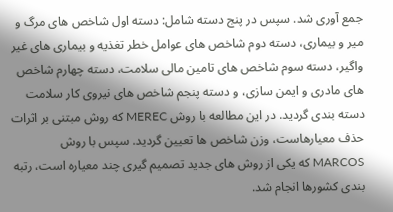جمع آوری شد. سپس در پنج دسته شامل: دسته اول شاخص های مرگ و میر و بیماری، دسته دوم شاخص های عوامل خطر تغذیه و بیماری های غیر واگیر، دسته سوم شاخص های تامین مالی سلامت، دسته چهارم شاخص های مادری و ایمن سازی، و دسته پنجم شاخص های نیروی کار سلامت دسته بندی گردید. در این مطالعه با روش MEREC که روش مبتنی بر اثرات حذف معیارهاست، وزن شاخص ها تعیین گردید. سپس با روش MARCOS که یکی از روش های جدید تصمیم گیری چند معیاره است، رتبه بندی کشورها انجام شد.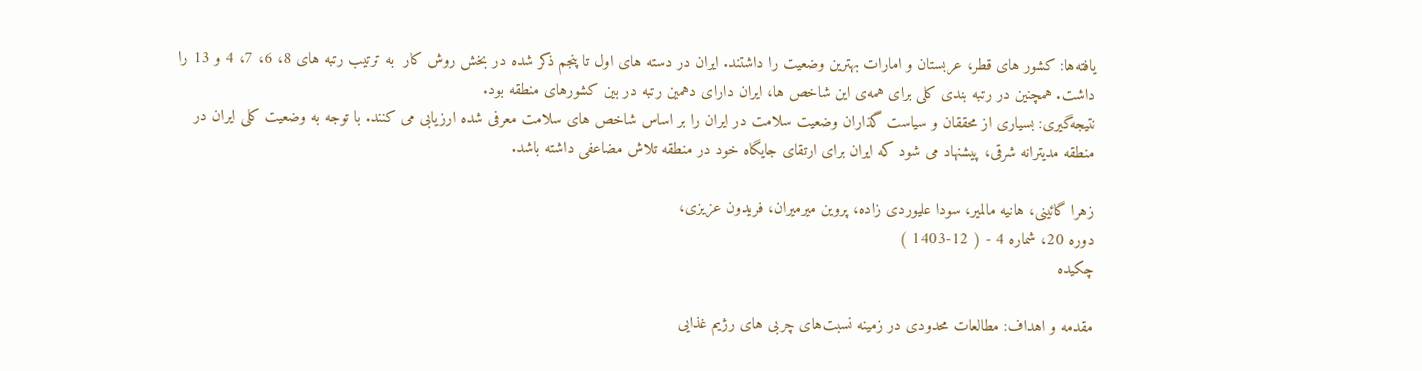یافته‌ها: کشور های قطر، عربستان و امارات بهترین وضعیت را داشتند. ایران در دسته های اول تا پنجم ذکر شده در بخش روش کار  به ترتیب رتبه های 8، 6، 7، 4 و 13 را داشت. همچنین در رتبه بندی کلی برای همه‌ی این شاخص ها، ایران دارای دهمین رتبه در بین کشورهای منطقه بود.
نتیجه‌گیری: بسیاری از محققان و سیاست گذاران وضعیت سلامت در ایران را بر اساس شاخص های سلامت معرفی شده ارزیابی می کنند. با توجه به وضعیت کلی ایران در منطقه مدیترانه شرقی، پیشنهاد می شود که ایران برای ارتقای جایگاه خود در منطقه تلاش مضاعفی داشته باشد.

زهرا گائینی، هانیه مالمیر، سودا علیوردی زاده، پروین میرمیران، فریدون عزیزی،
دوره 20، شماره 4 - ( 12-1403 )
چکیده

مقدمه و اهداف: مطالعات محدودی در زمینه نسبت‌های چربی های رژیم غذایی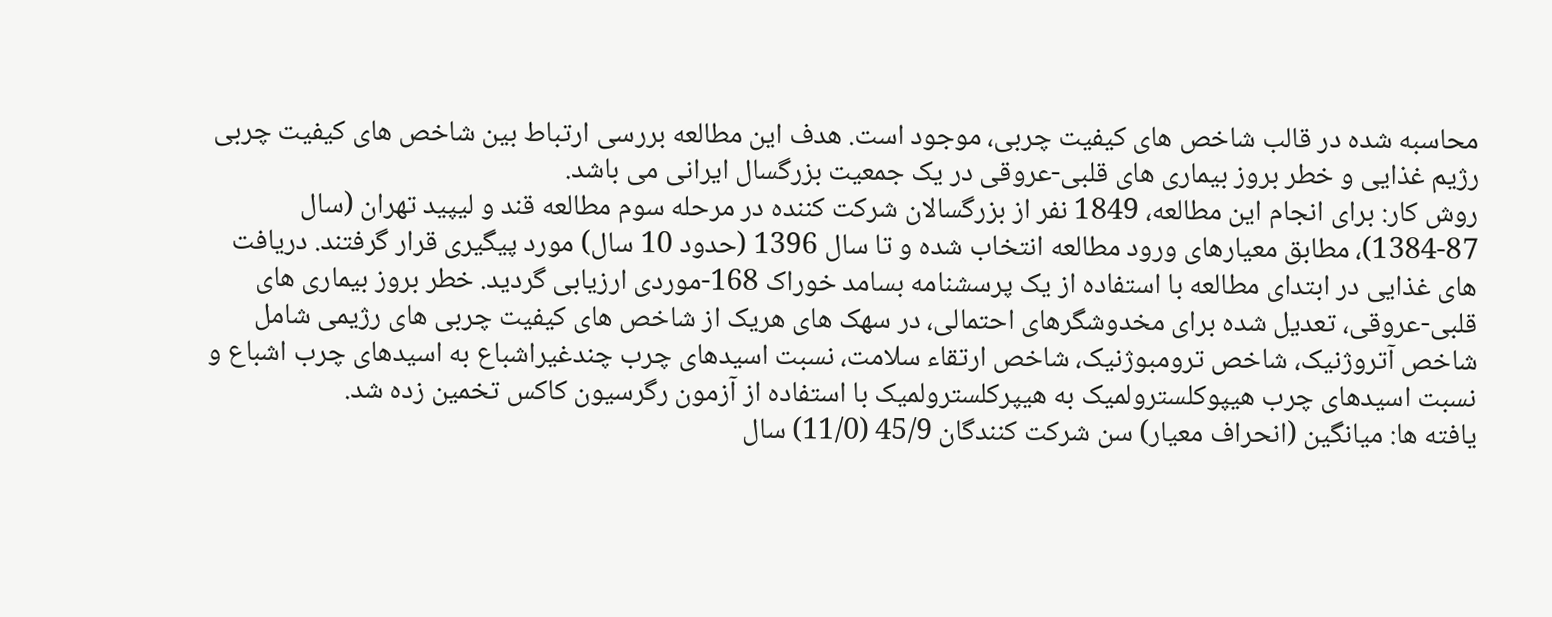محاسبه‌ شده در قالب شاخص های کیفیت چربی، موجود است. هدف این مطالعه بررسی ارتباط بین شاخص های کیفیت چربی رژیم غذایی و خطر بروز بیماری های قلبی-عروقی در یک جمعیت بزرگسال ایرانی می باشد.
روش کار: برای انجام این مطالعه، 1849 نفر از بزرگسالان شرکت کننده در مرحله سوم مطالعه قند و لیپید تهران (سال 87-1384)، مطابق معیارهای ورود مطالعه انتخاب شده و تا سال 1396 (حدود 10 سال) مورد پیگیری قرار گرفتند. دریافت های غذایی در ابتدای مطالعه با استفاده از یک پرسشنامه بسامد خوراک 168-موردی ارزیابی گردید. خطر بروز بیماری های قلبی-عروقی، تعدیل شده برای مخدوشگرهای احتمالی، در سهک های هریک از شاخص های کیفیت چربی های رژیمی شامل شاخص آتروژنیک، شاخص ترومبوژنیک، شاخص ارتقاء سلامت، نسبت اسیدهای چرب چندغیراشباع به اسیدهای چرب اشباع و نسبت اسیدهای چرب هیپوکلسترولمیک به هیپرکلسترولمیک با استفاده از آزمون رگرسیون کاکس تخمین زده شد.
یافته ها: میانگین (انحراف معیار) سن شرکت کنندگان 45/9 (11/0) سال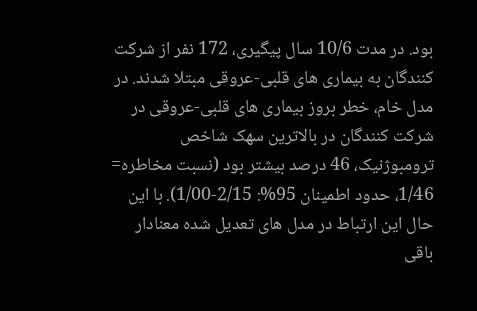بود. در مدت 10/6 سال پیگیری، 172 نفر از شرکت کنندگان به بیماری های قلبی-عروقی مبتلا شدند. در مدل خام، خطر بروز بیماری های قلبی-عروقی در شرکت کنندگان در بالاترین سهک شاخص ترومبوژنیک، 46 درصد بیشتر بود (نسبت مخاطره= 1/46، حدود اطمینان 95%: 2/15-1/00). با این حال این ارتباط در مدل های تعدیل شده معنادار باقی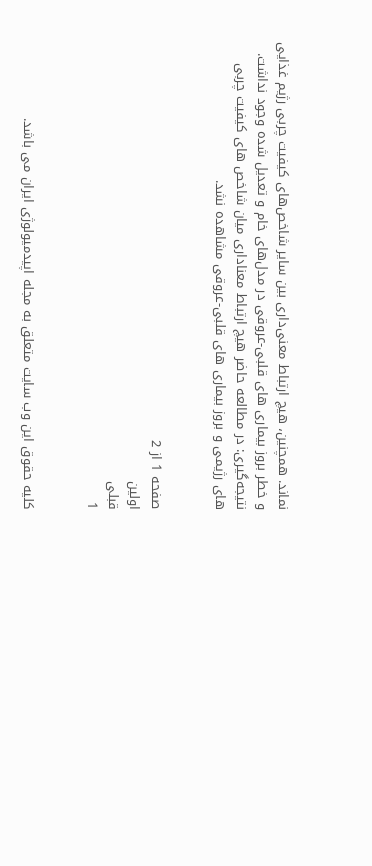نماند. همچنین، هیچ ارتباط معنی‌داری بین سایر شاخص‌های کیفیت چربی رژیم غذایی و خطر بروز بیماری های قلبی-عروقی در مدل‌های خام و تعدیل ‌شده وجود نداشت.
نتیجه‌گیری: در مطالعه حاضر هیچ ارتباط معناداری میان شاخص های کیفیت چربی های رژیمی و بروز بیماری های قلبی-عروقی مشاهده نشد.


صفحه 1 از 2
اولین
قبلی
1


کلیه حقوق این وب سایت متعلق به مجله اپیدمیولوژی ایران می باشد.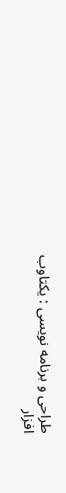طراحی و برنامه نویسی : یکتاوب افزار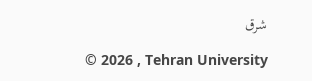شرق

© 2026 , Tehran University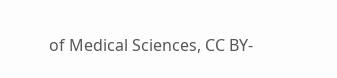of Medical Sciences, CC BY-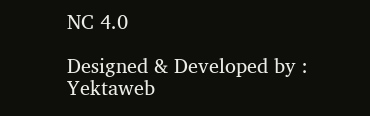NC 4.0

Designed & Developed by : Yektaweb